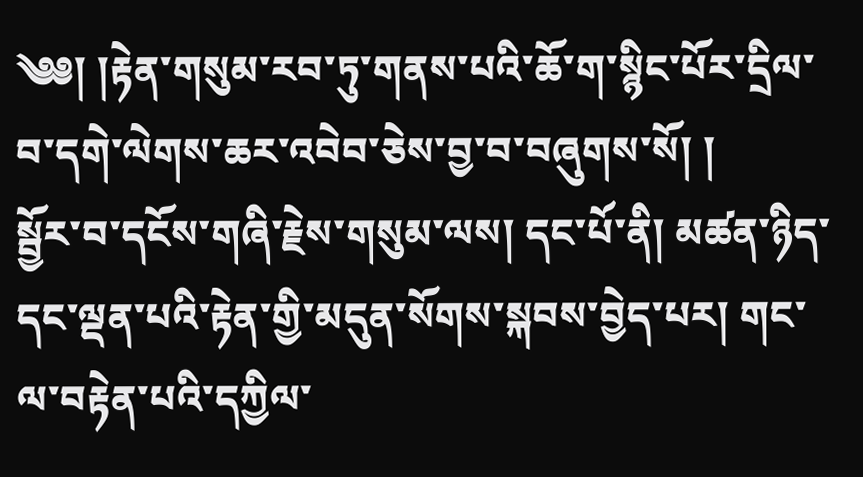༄༅། །རྟེན་གསུམ་རབ་ཏུ་གནས་པའི་ཆོ་ག་སྙིང་པོར་དྲིལ་བ་དགེ་ལེགས་ཆར་འབེབ་ཅེས་བྱ་བ་བཞུགས་སོ། །
སྦྱོར་བ་དངོས་གཞི་རྗེས་གསུམ་ལས། དང་པོ་ནི། མཚན་ཉིད་དང་ལྡན་པའི་རྟེན་གྱི་མདུན་སོགས་སྐབས་བྱེད་པར། གང་ལ་བརྟེན་པའི་དཀྱིལ་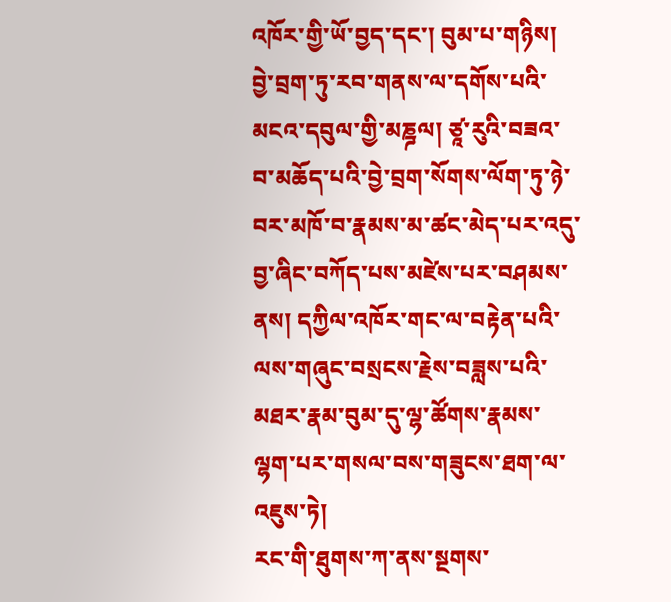འཁོར་གྱི་ཡོ་བྱད་དང་། བུམ་པ་གཉིས། བྱེ་བྲག་ཏུ་རབ་གནས་ལ་དགོས་པའི་མངའ་དབུལ་གྱི་མཎྜལ། ཙཱ་རུའི་བཟའ་བ་མཆོད་པའི་བྱེ་བྲག་སོགས་ལོག་ཏུ་ཉེ་བར་མཁོ་བ་རྣམས་མ་ཚང་མེད་པར་འདུ་བྱ་ཞིང་བཀོད་པས་མཛེས་པར་བཤམས་ནས། དཀྱིལ་འཁོར་གང་ལ་བརྟེན་པའི་ལས་གཞུང་བསྲངས་རྗེས་བཟླས་པའི་མཐར་རྣམ་བུམ་དུ་ལྷ་ཚོགས་རྣམས་ལྷག་པར་གསལ་བས་གཟུངས་ཐག་ལ་འཇུས་ཏེ།
རང་གི་ཐུགས་ཀ་ནས་སྔགས་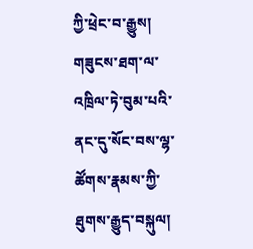ཀྱི་ཕྲེང་བ་རྒྱུས།
གཟུངས་ཐག་ལ་འཁྲིལ་ཏེ་བུམ་པའི་ནང་དུ་སོང་བས་ལྷ་ཚོགས་རྣམས་ཀྱི་ཐུགས་རྒྱུད་བསྐུལ།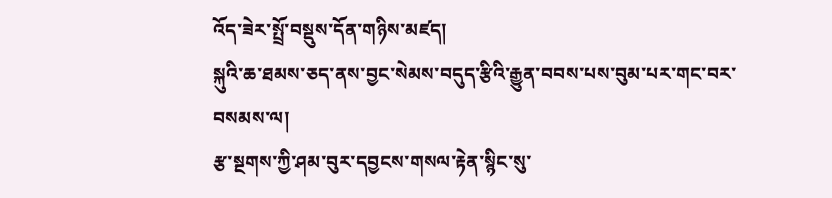འོད་ཟེར་སྤྲོ་བསྡུས་དོན་གཉིས་མཛད།
སྐུའི་ཆ་ཐམས་ཅད་ནས་བྱང་སེམས་བདུད་རྩིའི་རྒྱུན་བབས་པས་བུམ་པར་གང་བར་བསམས་ལ།
རྩ་སྔགས་ཀྱི་ཤམ་བུར་དབྱངས་གསལ་རྟེན་སྙིང་སུ་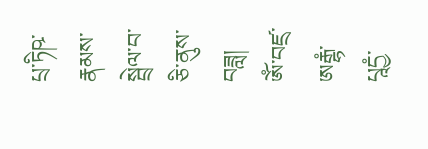པྲ་ཏིཥ་རྣམས་སྦྲེལ་བ་ཅི་ནུས་བཟླ།
ཨོཾ་བཛྲ་ཨརྒྷཾ་པཱདྱཾ་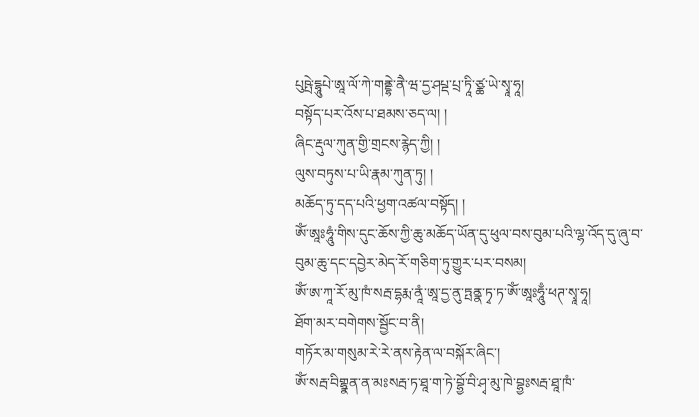པུཥྤེ་དྷཱུཔེ་ཨཱ་ལོ་ཀེ་གནྡྷེ་ནཻ་ཝ་དྱ་ཤཔྡ་པྲ་ཏཱི་ཙྪ་ཡེ་སྭཱ་ཧཱ།
བསྟོད་པར་འོས་པ་ཐམས་ཅད་ལ། །
ཞིང་རྡུལ་ཀུན་གྱི་གྲངས་རྙེད་ཀྱི། །
ལུས་བཏུས་པ་ཡི་རྣམ་ཀུན་ཏུ། །
མཆོད་ཏུ་དད་པའི་ཕྱག་འཚལ་བསྟོད། །
ཨོཾ་ཨཱཿཧཱུཾ་གིས་དུང་ཆོས་ཀྱི་ཆུ་མཆོད་ཡོན་དུ་ཕུལ་བས་བུམ་པའི་ལྷ་འོད་དུ་ཞུ་བ་བུམ་ཆུ་དང་དབྱེར་མེད་རོ་གཅིག་ཏུ་གྱུར་པར་བསམ།
ཨོཾ་ཨ་ཀཱ་རོ་མུ་ཁཾ་སརྦ་དྷརྨ་ནཱཾ་ཨཱ་དྱ་ནུ་ཏྤནྣ་ཏྭ་ཏ་ཨོཾ་ཨཱཿཧཱུྃ་ཕཊ་སྭཱ་ཧཱ།
ཐོག་མར་བགེགས་སྦྱོང་བ་ནི།
གཏོར་མ་གསུམ་རེ་རེ་ནས་རྟེན་ལ་བསྐོར་ཞིང་།
ཨོཾ་སརྦ་བིགྷྣན་ན་མཿསརྦ་ཏ་ཐཱ་ག་ཏེ་བྷྱོ་བི་ཤྭ་མུ་ཁེ་བྷྱཿསརྦ་ཐཱ་ཁཾ་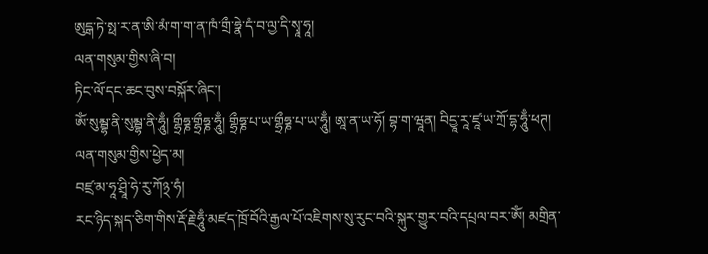ཨུདྒ་ཏེ་སྥ་ར་ན་ཨི་མཾ་ག་ག་ན་ཁཾ་གྲྀ་ཧྣེ་དཾ་བ་ལྱ་དི་སྭཱ་ཧཱ།
ལན་གསུམ་གྱིས་ཞི་བ།
ཏིང་ལོ་དང་ཆང་བུས་བསྐོར་ཞིང་།
ཨོཾ་སུམྦྷ་ནི་སུམྦྷ་ནི་ཧཱུྃ། གྷྲྀཧྞ་གྷྲྀཧྞ་ཧཱུྃ། གྷྲྀཧྞ་པ་ཡ་གྷྲྀཧྞ་པ་ཡ་ཧཱུྃ། ཨཱ་ན་ཡ་ཧོ། བྷ་ག་ཝཱན། བིདྱཱ་རཱ་ཛཱ་ཡ་ཀྲོ་དྷ་ཧཱུྃ་ཕཊ།
ལན་གསུམ་གྱིས་ཕྱེད་མ།
བཛྲ་མ་ཧཱ་ཤྲཱི་ཧེ་རུ་ཀོ྅་ཧཾ།
རང་ཉིད་སྐད་ཅིག་གིས་རྡོ་རྗེ་ཧཱུྃ་མཛད་ཁྲོ་བོའི་རྒྱལ་པོ་འཇིགས་སུ་རུང་བའི་སྐུར་གྱུར་བའི་དཔྲལ་བར་ཨོཾ། མགྲིན་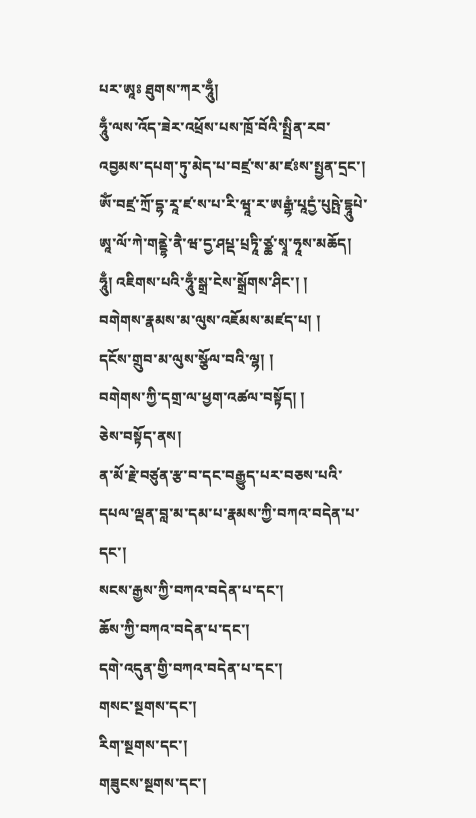པར་ཨཱཿ ཐུགས་ཀར་ཧཱུྃ།
ཧཱུྃ་ལས་འོད་ཟེར་འཕྲོས་པས་ཁྲོ་བོའི་སྤྲིན་རབ་འབྱམས་དཔག་ཏུ་མེད་པ་བཛྲ་ས་མ་ཛཿས་སྤྱན་དྲང་།
ཨོཾ་བཛྲ་ཀྲོ་དྷ་རཱ་ཛ་ས་པ་རི་ཝཱ་ར་ཨརྒྷཾ་པཱདྱཾ་པུཥྤེ་དྷཱུཔེ་ཨཱ་ལོ་ཀེ་གནྡྷེ་ནཻ་ཝ་དྱ་ཤཔྡ་པྲཏཱི་ཙྪ་སྭཱ་ཧཱས་མཆོད།
ཧཱུྃ། འཇིགས་པའི་ཧཱུྃ་སྒྲ་ངེས་སྒྲོགས་ཤིང་། །
བགེགས་རྣམས་མ་ལུས་འཇོམས་མཛད་པ། །
དངོས་གྲུབ་མ་ལུས་སྩོལ་བའི་ལྷ། །
བགེགས་ཀྱི་དགྲ་ལ་ཕྱག་འཚལ་བསྟོད། །
ཅེས་བསྟོད་ནས།
ན་མོ་རྗེ་བཙུན་རྩ་བ་དང་བརྒྱུད་པར་བཅས་པའི་དཔལ་ལྡན་བླ་མ་དམ་པ་རྣམས་ཀྱི་བཀའ་བདེན་པ་དང་།
སངས་རྒྱས་ཀྱི་བཀའ་བདེན་པ་དང་།
ཆོས་ཀྱི་བཀའ་བདེན་པ་དང་།
དགེ་འདུན་གྱི་བཀའ་བདེན་པ་དང་།
གསང་སྔགས་དང་།
རིག་སྔགས་དང་།
གཟུངས་སྔགས་དང་།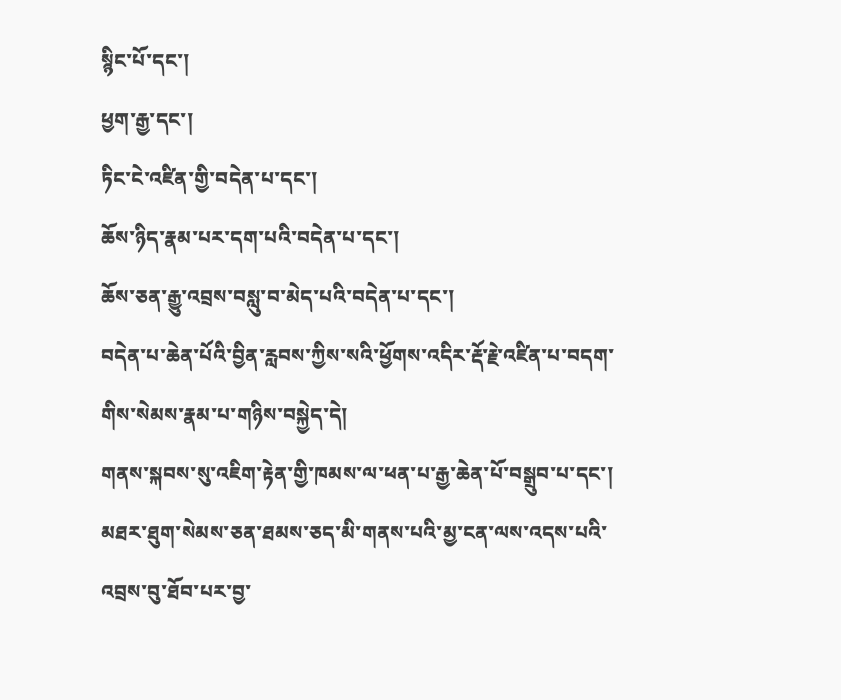སྙིང་པོ་དང་།
ཕྱག་རྒྱ་དང་།
ཏིང་ངེ་འཛིན་གྱི་བདེན་པ་དང་།
ཆོས་ཉིད་རྣམ་པར་དག་པའི་བདེན་པ་དང་།
ཆོས་ཅན་རྒྱུ་འབྲས་བསླུ་བ་མེད་པའི་བདེན་པ་དང་།
བདེན་པ་ཆེན་པོའི་བྱིན་རླབས་ཀྱིས་སའི་ཕྱོགས་འདིར་རྡོ་རྗེ་འཛིན་པ་བདག་གིས་སེམས་རྣམ་པ་གཉིས་བསྐྱེད་དེ།
གནས་སྐབས་སུ་འཇིག་རྟེན་གྱི་ཁམས་ལ་ཕན་པ་རྒྱ་ཆེན་པོ་བསྒྲུབ་པ་དང་།
མཐར་ཐུག་སེམས་ཅན་ཐམས་ཅད་མི་གནས་པའི་མྱ་ངན་ལས་འདས་པའི་འབྲས་བུ་ཐོབ་པར་བྱ་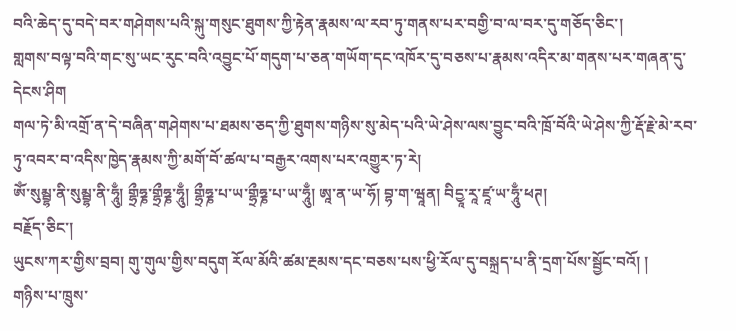བའི་ཆེད་དུ་བདེ་བར་གཤེགས་པའི་སྐུ་གསུང་ཐུགས་ཀྱི་རྟེན་རྣམས་ལ་རབ་ཏུ་གནས་པར་བགྱི་བ་ལ་བར་དུ་གཅོད་ཅིང་།
གླགས་བལྟ་བའི་གང་སུ་ཡང་རུང་བའི་འབྱུང་པོ་གདུག་པ་ཅན་གཡོག་དང་འཁོར་དུ་བཅས་པ་རྣམས་འདིར་མ་གནས་པར་གཞན་དུ་དེངས་ཤིག
གལ་ཏེ་མི་འགྲོ་ན་དེ་བཞིན་གཤེགས་པ་ཐམས་ཅད་ཀྱི་ཐུགས་གཉིས་སུ་མེད་པའི་ཡེ་ཤེས་ལས་བྱུང་བའི་ཁྲོ་བོའི་ཡེ་ཤེས་ཀྱི་རྡོ་རྗེ་མེ་རབ་ཏུ་འབར་བ་འདིས་ཁྱེད་རྣམས་ཀྱི་མགོ་བོ་ཚལ་པ་བརྒྱར་འགས་པར་འགྱུར་ཏ་རེ།
ཨོཾ་སུམྦྷ་ནི་སུམྦྷ་ནི་ཧཱུྃ། གྷྲྀཧྞ་གྷྲྀཧྞ་ཧཱུྃ། གྷྲྀཧྞ་པ་ཡ་གྷྲྀཧྞ་པ་ཡ་ཧཱུྃ། ཨཱ་ན་ཡ་ཧོ། བྷ་ག་ཝཱན། བིདྱཱ་རཱ་ཛཱ་ཡ་ཧཱུྃ་ཕཊ།
བརྗོད་ཅིང་།
ཡུངས་ཀར་གྱིས་བྲབ། གུ་གུལ་གྱིས་བདུག རོལ་མོའི་ཚམ་རྔམས་དང་བཅས་པས་ཕྱི་རོལ་དུ་བསྐྲད་པ་ནི་དྲག་པོས་སྦྱོང་བའོ། །
གཉིས་པ་ཁྲུས་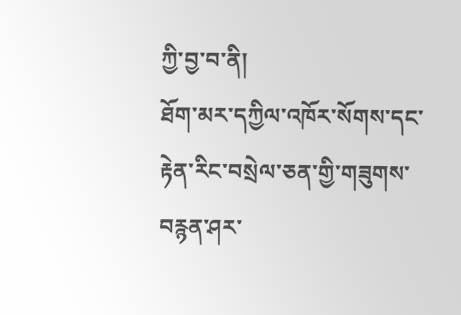ཀྱི་བྱ་བ་ནི།
ཐོག་མར་དཀྱིལ་འཁོར་སོགས་དང་རྟེན་རིང་བསྲེལ་ཅན་གྱི་གཟུགས་བརྙན་ཤར་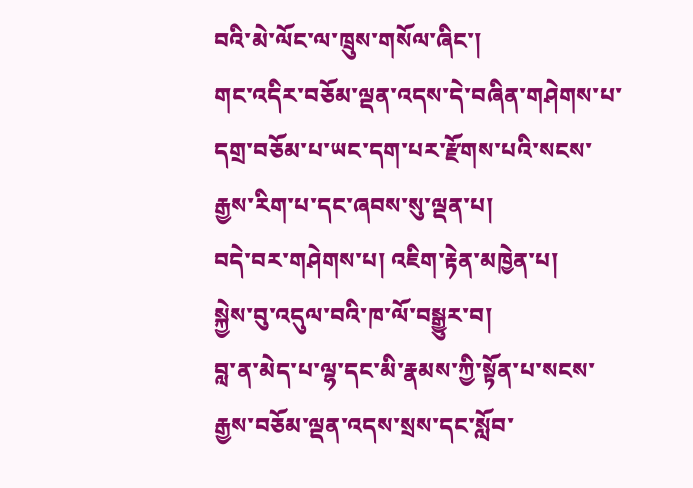བའི་མེ་ལོང་ལ་ཁྲུས་གསོལ་ཞིང་།
གང་འདིར་བཅོམ་ལྡན་འདས་དེ་བཞིན་གཤེགས་པ་དགྲ་བཅོམ་པ་ཡང་དག་པར་རྫོགས་པའི་སངས་རྒྱས་རིག་པ་དང་ཞབས་སུ་ལྡན་པ།
བདེ་བར་གཤེགས་པ། འཇིག་རྟེན་མཁྱེན་པ།
སྐྱེས་བུ་འདུལ་བའི་ཁ་ལོ་བསྒྱུར་བ།
བླ་ན་མེད་པ་ལྷ་དང་མི་རྣམས་ཀྱི་སྟོན་པ་སངས་རྒྱས་བཅོམ་ལྡན་འདས་སྲས་དང་སློབ་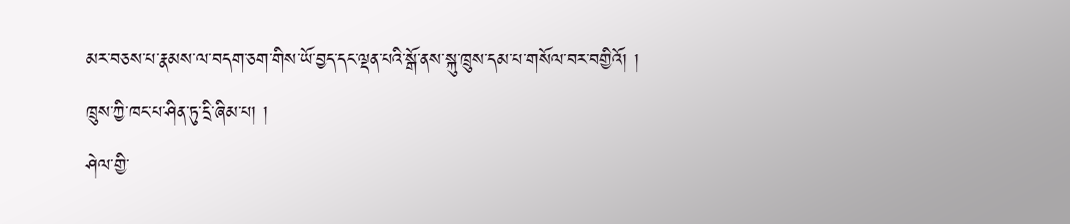མར་བཅས་པ་རྣམས་ལ་བདག་ཅག་གིས་ཡོ་བྱད་དང་ལྡན་པའི་སྒོ་ནས་སྐུ་ཁྲུས་དམ་པ་གསོལ་བར་བགྱིའོ། །
ཁྲུས་ཀྱི་ཁང་པ་ཤིན་ཏུ་དྲི་ཞིམ་པ། །
ཤེལ་གྱི་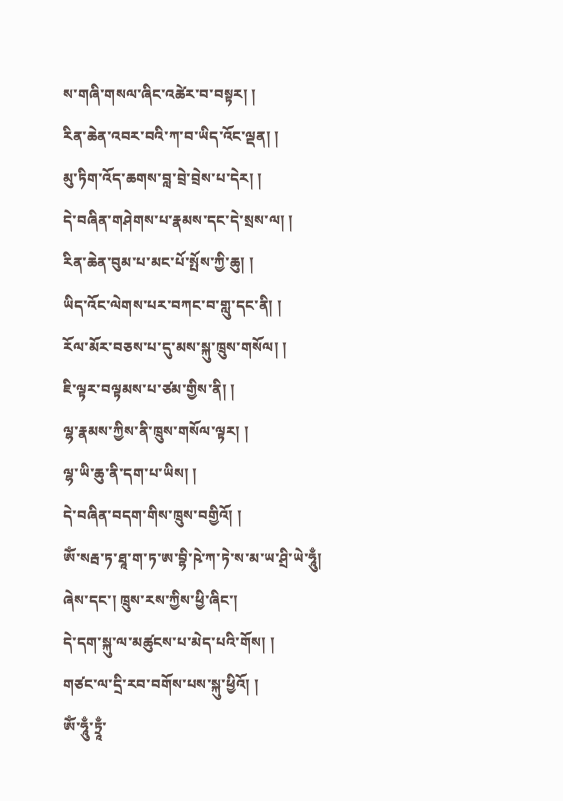ས་གཞི་གསལ་ཞིང་འཚེར་བ་བསྟར། །
རིན་ཆེན་འབར་བའི་ཀ་བ་ཡིད་འོང་ལྡན། །
མུ་ཏིག་འོད་ཆགས་བླ་བྲེ་བྲེས་པ་དེར། །
དེ་བཞིན་གཤེགས་པ་རྣམས་དང་དེ་སྲས་ལ། །
རིན་ཆེན་བུམ་པ་མང་པོ་སྤོས་ཀྱི་ཆུ། །
ཡིད་འོང་ལེགས་པར་བཀང་བ་གླུ་དང་ནི། །
རོལ་མོར་བཅས་པ་དུ་མས་སྐུ་ཁྲུས་གསོལ། །
ཇི་ལྟར་བལྟམས་པ་ཙམ་གྱིས་ནི། །
ལྷ་རྣམས་ཀྱིས་ནི་ཁྲུས་གསོལ་ལྟར། །
ལྷ་ཡི་ཆུ་ནི་དག་པ་ཡིས། །
དེ་བཞིན་བདག་གིས་ཁྲུས་བགྱིའོ། །
ཨོཾ་སརྦ་ཏ་ཐཱ་ག་ཏ་ཨ་བྷི་ཥེ་ཀ་ཏེ་ས་མ་ཡ་ཤྲི་ཡེ་ཧཱུྃ།
ཞེས་དང་། ཁྲུས་རས་ཀྱིས་ཕྱི་ཞིང་།
དེ་དག་སྐུ་ལ་མཚུངས་པ་མེད་པའི་གོས། །
གཙང་ལ་དྲི་རབ་བགོས་པས་སྐུ་ཕྱིའོ། །
ཨོཾ་ཧཱུྃ་ཏྲཱྃ་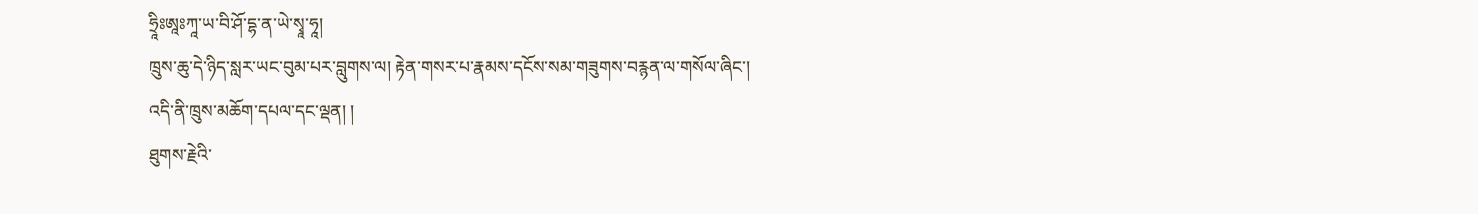ཧྲཱིཿཨཱཿཀཱ་ཡ་བི་ཤོ་དྷ་ན་ཡེ་སྭཱ་ཧཱ།
ཁྲུས་ཆུ་དེ་ཉིད་སླར་ཡང་བུམ་པར་བླུགས་ལ། རྟེན་གསར་པ་རྣམས་དངོས་སམ་གཟུགས་བརྙན་ལ་གསོལ་ཞིང་།
འདི་ནི་ཁྲུས་མཆོག་དཔལ་དང་ལྡན། །
ཐུགས་རྗེའི་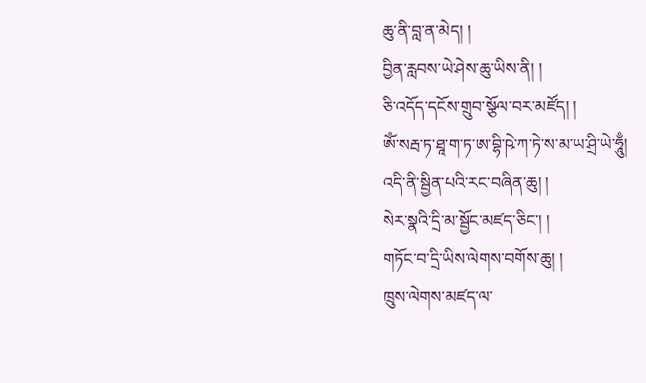ཆུ་ནི་བླ་ན་མེད། །
བྱིན་རླབས་ཡེ་ཤེས་ཆུ་ཡིས་ནི། །
ཅི་འདོད་དངོས་གྲུབ་སྩོལ་བར་མཛོད། །
ཨོཾ་སརྦ་ཏ་ཐཱ་ག་ཏ་ཨ་བྷི་ཥེ་ཀ་ཏེ་ས་མ་ཡ་ཤྲི་ཡེ་ཧཱུྃ།
འདི་ནི་སྦྱིན་པའི་རང་བཞིན་ཆུ། །
སེར་སྣའི་དྲི་མ་སྦྱོང་མཛད་ཅིང་། །
གཏོང་བ་དྲི་ཡིས་ལེགས་བགོས་ཆུ། །
ཁྲུས་ལེགས་མཛད་ལ་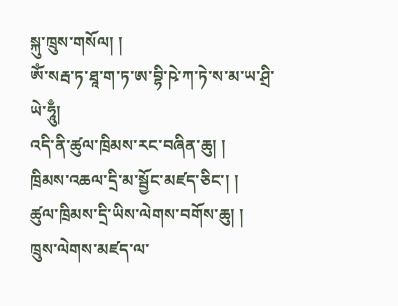སྐུ་ཁྲུས་གསོལ། །
ཨོཾ་སརྦ་ཏ་ཐཱ་ག་ཏ་ཨ་བྷི་ཥེ་ཀ་ཏེ་ས་མ་ཡ་ཤྲི་ཡེ་ཧཱུྃ།
འདི་ནི་ཚུལ་ཁྲིམས་རང་བཞིན་ཆུ། །
ཁྲིམས་འཆལ་དྲི་མ་སྦྱོང་མཛད་ཅིང་། །
ཚུལ་ཁྲིམས་དྲི་ཡིས་ལེགས་བགོས་ཆུ། །
ཁྲུས་ལེགས་མཛད་ལ་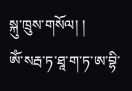སྐུ་ཁྲུས་གསོལ། །
ཨོཾ་སརྦ་ཏ་ཐཱ་ག་ཏ་ཨ་བྷི་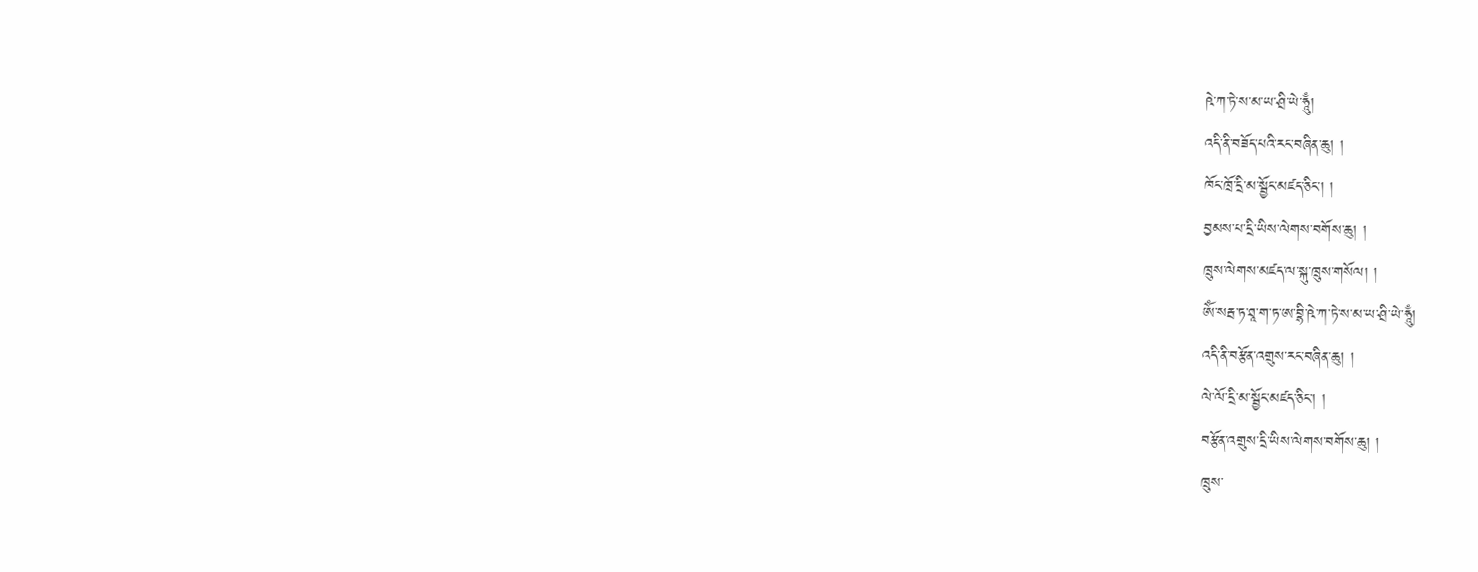ཥེ་ཀ་ཏེ་ས་མ་ཡ་ཤྲི་ཡེ་ཧཱུྃ།
འདི་ནི་བཟོད་པའི་རང་བཞིན་ཆུ། །
ཁོང་ཁྲོ་དྲི་མ་སྦྱོང་མཛད་ཅིང་། །
བྱམས་པ་དྲི་ཡིས་ལེགས་བགོས་ཆུ། །
ཁྲུས་ལེགས་མཛད་ལ་སྐུ་ཁྲུས་གསོལ། །
ཨོཾ་སརྦ་ཏ་ཐཱ་ག་ཏ་ཨ་བྷི་ཥེ་ཀ་ཏེ་ས་མ་ཡ་ཤྲི་ཡེ་ཧཱུྃ།
འདི་ནི་བརྩོན་འགྲུས་རང་བཞིན་ཆུ། །
ལེ་ལོ་དྲི་མ་སྦྱོང་མཛད་ཅིང་། །
བརྩོན་འགྲུས་དྲི་ཡིས་ལེགས་བགོས་ཆུ། །
ཁྲུས་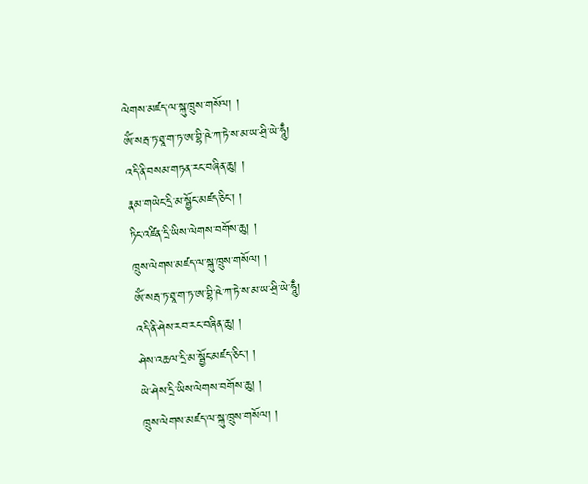ལེགས་མཛད་ལ་སྐུ་ཁྲུས་གསོལ། །
ཨོཾ་སརྦ་ཏ་ཐཱ་ག་ཏ་ཨ་བྷི་ཥེ་ཀ་ཏེ་ས་མ་ཡ་ཤྲི་ཡེ་ཧཱུྃ།
འདི་ནི་བསམ་གཏན་རང་བཞིན་ཆུ། །
རྣམ་གཡེང་དྲི་མ་སྦྱོང་མཛད་ཅིང་། །
ཏིང་འཛིན་དྲི་ཡིས་ལེགས་བགོས་ཆུ། །
ཁྲུས་ལེགས་མཛད་ལ་སྐུ་ཁྲུས་གསོལ། །
ཨོཾ་སརྦ་ཏ་ཐཱ་ག་ཏ་ཨ་བྷི་ཥེ་ཀ་ཏེ་ས་མ་ཡ་ཤྲི་ཡེ་ཧཱུྃ།
འདི་ནི་ཤེས་རབ་རང་བཞིན་ཆུ། །
ཤེས་འཆལ་དྲི་མ་སྦྱོང་མཛད་ཅིང་། །
ཡེ་ཤེས་དྲི་ཡིས་ལེགས་བགོས་ཆུ། །
ཁྲུས་ལེགས་མཛད་ལ་སྐུ་ཁྲུས་གསོལ། །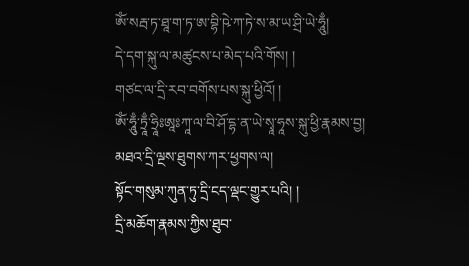ཨོཾ་སརྦ་ཏ་ཐཱ་ག་ཏ་ཨ་བྷི་ཥེ་ཀ་ཏེ་ས་མ་ཡ་ཤྲི་ཡེ་ཧཱུྃ།
དེ་དག་སྐུ་ལ་མཚུངས་པ་མེད་པའི་གོས། །
གཙང་ལ་དྲི་རབ་བགོས་པས་སྐུ་ཕྱིའོ། །
ཨོཾ་ཧཱུྃ་ཏྲཱྃ་ཧྲཱིཿཨཱཿཀཱ་ལ་བི་ཤོ་དྷ་ན་ཡེ་སྭཱ་ཧཱས་སྐུ་ཕྱི་རྣམས་བྱ།
མཐའ་དྲི་ལྔས་ཐུགས་ཀར་ཕྱགས་ལ།
སྟོང་གསུམ་ཀུན་ཏུ་དྲི་ངད་ལྡང་གྱུར་པའི། །
དྲི་མཆོག་རྣམས་ཀྱིས་ཐུབ་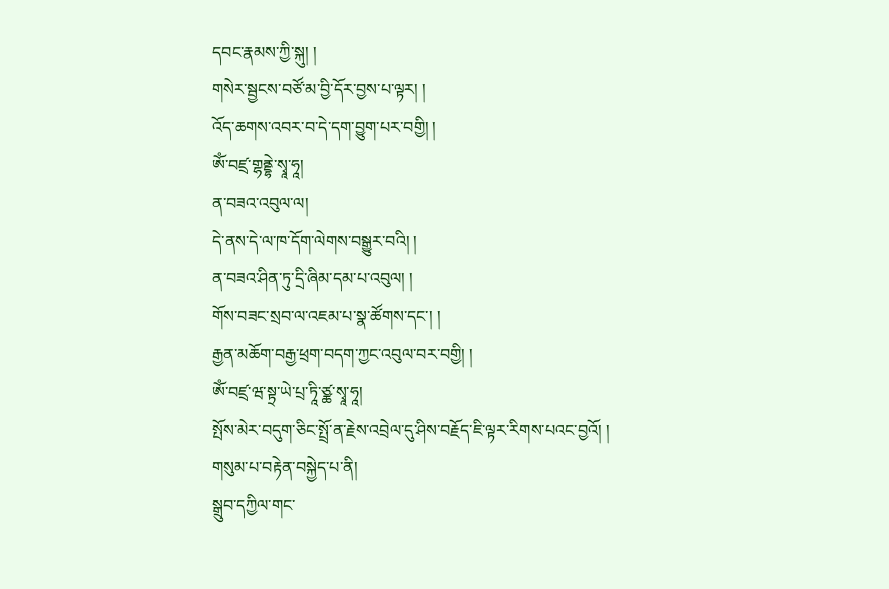དབང་རྣམས་ཀྱི་སྐུ། །
གསེར་སྦྱངས་བཙོ་མ་བྱི་དོར་བྱས་པ་ལྟར། །
འོད་ཆགས་འབར་བ་དེ་དག་བྱུག་པར་བགྱི། །
ཨོཾ་བཛྲ་གྷནྡྷེ་སྭཱ་ཧཱ།
ན་བཟའ་འབུལ་ལ།
དེ་ནས་དེ་ལ་ཁ་དོག་ལེགས་བསྒྱུར་བའི། །
ན་བཟའ་ཤིན་ཏུ་དྲི་ཞིམ་དམ་པ་འབུལ། །
གོས་བཟང་སྲབ་ལ་འཇམ་པ་སྣ་ཚོགས་དང་། །
རྒྱན་མཆོག་བརྒྱ་ཕྲག་བདག་ཀྱང་འབུལ་བར་བགྱི། །
ཨོཾ་བཛྲ་ཝ་སྟྲ་ཡེ་པྲ་ཏཱི་ཙྪ་སྭཱ་ཧཱ།
སྤོས་མེར་བདུག་ཅིང་སྤྲོ་ན་རྗེས་འབྲེལ་དུ་ཤིས་བརྗོད་ཇི་ལྟར་རིགས་པའང་བྱའོ། །
གསུམ་པ་བརྟེན་བསྐྱེད་པ་ནི།
སྒྲུབ་དཀྱིལ་གང་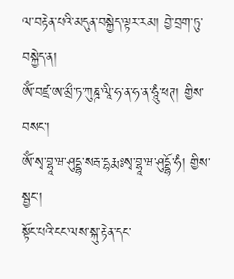ལ་བརྟེན་པའི་མདུན་བསྐྱེད་ལྟར་རམ། བྱེ་བྲག་ཏུ་བསྐྱེད་ན།
ཨོཾ་བཛྲ་ཨ་མྲྀ་ཏ་ཀུཎྜ་ལཱི་ཧ་ན་ཧ་ན་ཧཱུཾ་ཕཊ། གྱིས་བསང་།
ཨོཾ་སྭ་བྷཱ་ཝ་ཤུདྡྷ་སརྦ་དྷརྨཿསྭ་བྷཱ་ཝ་ཤུདྡྷོ་ཧཾ། གྱིས་སྦྱང་།
སྟོང་པའི་ངང་ལས་སྐུ་རྟེན་དང་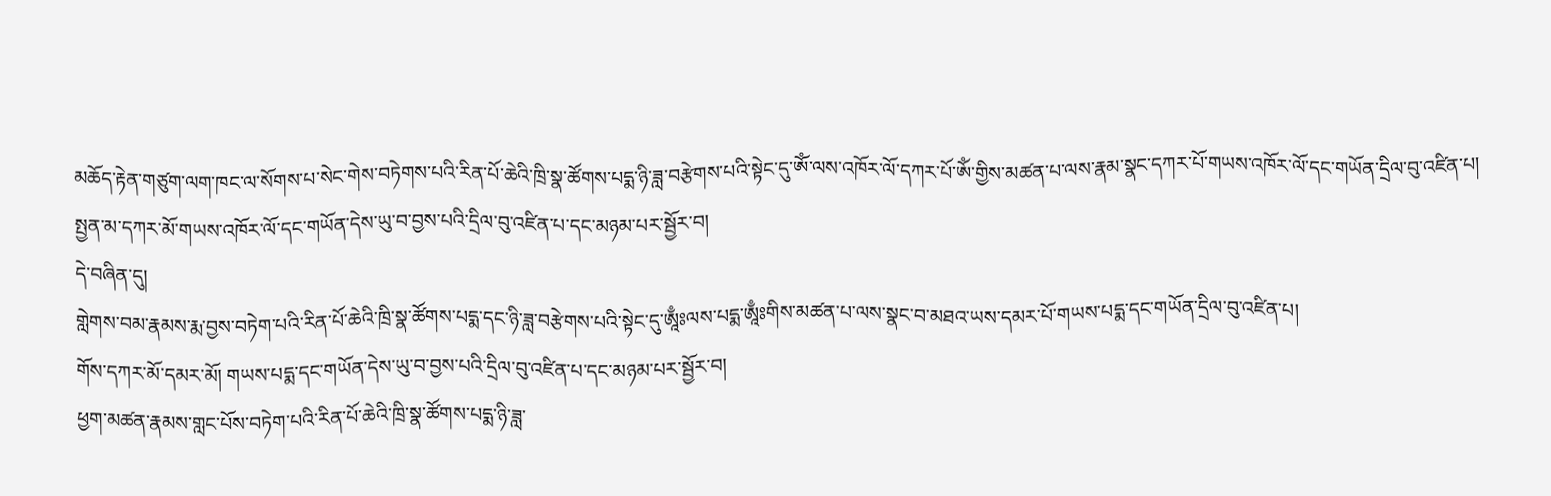མཆོད་རྟེན་གཙུག་ལག་ཁང་ལ་སོགས་པ་སེང་གེས་བཏེགས་པའི་རིན་པོ་ཆེའི་ཁྲི་སྣ་ཚོགས་པདྨ་ཉི་ཟླ་བརྩེགས་པའི་སྟེང་དུ་ཨོཾ་ལས་འཁོར་ལོ་དཀར་པོ་ཨོཾ་གྱིས་མཚན་པ་ལས་རྣམ་སྣང་དཀར་པོ་གཡས་འཁོར་ལོ་དང་གཡོན་དྲིལ་བུ་འཛིན་པ།
སྤྱན་མ་དཀར་མོ་གཡས་འཁོར་ལོ་དང་གཡོན་དེས་ཡུ་བ་བྱས་པའི་དྲིལ་བུ་འཛིན་པ་དང་མཉམ་པར་སྦྱོར་བ།
དེ་བཞིན་དུ།
གླེགས་བམ་རྣམས་རྨ་བྱས་བཏེག་པའི་རིན་པོ་ཆེའི་ཁྲི་སྣ་ཚོགས་པདྨ་དང་ཉི་ཟླ་བརྩེགས་པའི་སྟེང་དུ་ཨཱྃཿལས་པདྨ་ཨཱྃཿགིས་མཚན་པ་ལས་སྣང་བ་མཐའ་ཡས་དམར་པོ་གཡས་པདྨ་དང་གཡོན་དྲིལ་བུ་འཛིན་པ།
གོས་དཀར་མོ་དམར་མོ། གཡས་པདྨ་དང་གཡོན་དེས་ཡུ་བ་བྱས་པའི་དྲིལ་བུ་འཛིན་པ་དང་མཉམ་པར་སྦྱོར་བ།
ཕྱག་མཚན་རྣམས་གླང་པོས་བཏེག་པའི་རིན་པོ་ཆེའི་ཁྲི་སྣ་ཚོགས་པདྨ་ཉི་ཟླ་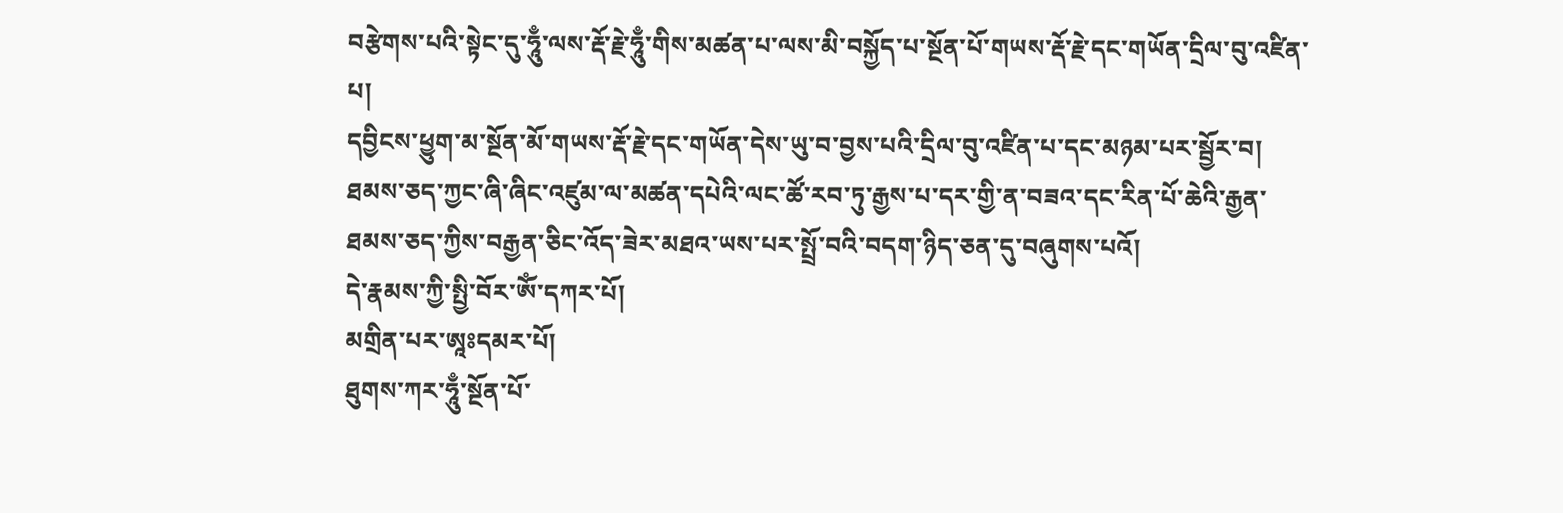བརྩེགས་པའི་སྟེང་དུ་ཧཱུྃ་ལས་རྡོ་རྗེ་ཧཱུྃ་གིས་མཚན་པ་ལས་མི་བསྐྱོད་པ་སྔོན་པོ་གཡས་རྡོ་རྗེ་དང་གཡོན་དྲིལ་བུ་འཛིན་པ།
དབྱིངས་ཕྱུག་མ་སྔོན་མོ་གཡས་རྡོ་རྗེ་དང་གཡོན་དེས་ཡུ་བ་བྱས་པའི་དྲིལ་བུ་འཛིན་པ་དང་མཉམ་པར་སྦྱོར་བ།
ཐམས་ཅད་ཀྱང་ཞི་ཞིང་འཛུམ་ལ་མཚན་དཔེའི་ལང་ཚོ་རབ་ཏུ་རྒྱས་པ་དར་གྱི་ན་བཟའ་དང་རིན་པོ་ཆེའི་རྒྱན་ཐམས་ཅད་ཀྱིས་བརྒྱན་ཅིང་འོད་ཟེར་མཐའ་ཡས་པར་སྤྲོ་བའི་བདག་ཉིད་ཅན་དུ་བཞུགས་པའོ།
དེ་རྣམས་ཀྱི་སྤྱི་བོར་ཨོཾ་དཀར་པོ།
མགྲིན་པར་ཨཱཿདམར་པོ།
ཐུགས་ཀར་ཧཱུྃ་སྔོན་པོ་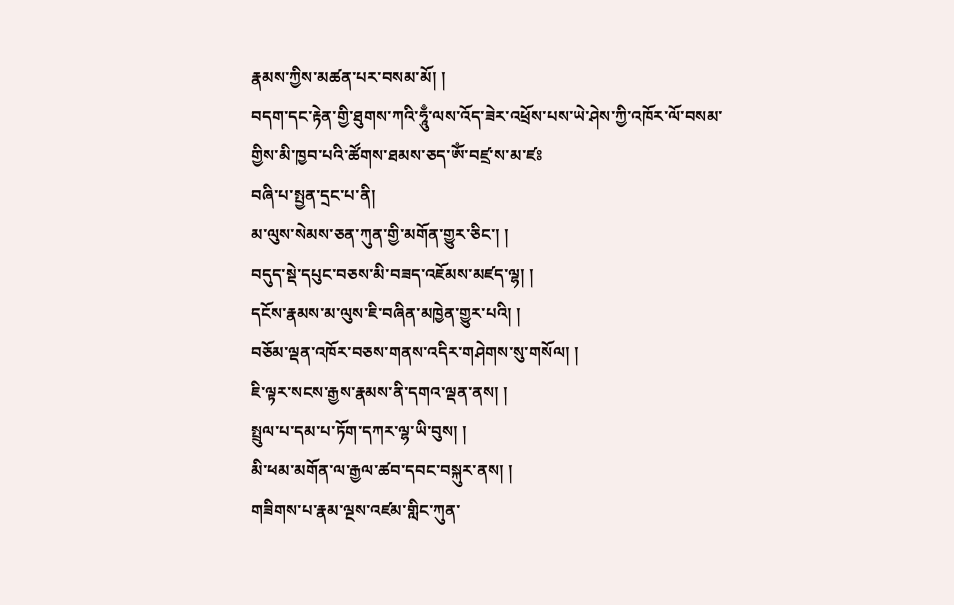རྣམས་ཀྱིས་མཚན་པར་བསམ་མོ། །
བདག་དང་རྟེན་གྱི་ཐུགས་ཀའི་ཧཱུྃ་ལས་འོད་ཟེར་འཕྲོས་པས་ཡེ་ཤེས་ཀྱི་འཁོར་ལོ་བསམ་གྱིས་མི་ཁྱབ་པའི་ཚོགས་ཐམས་ཅད་ཨོཾ་བཛྲ་ས་མ་ཛཿ
བཞི་པ་སྤྱན་དྲང་པ་ནི།
མ་ལུས་སེམས་ཅན་ཀུན་གྱི་མགོན་གྱུར་ཅིང་། །
བདུད་སྡེ་དཔུང་བཅས་མི་བཟད་འཇོམས་མཛད་ལྷ། །
དངོས་རྣམས་མ་ལུས་ཇི་བཞིན་མཁྱེན་གྱུར་པའི། །
བཅོམ་ལྡན་འཁོར་བཅས་གནས་འདིར་གཤེགས་སུ་གསོལ། །
ཇི་ལྟར་སངས་རྒྱས་རྣམས་ནི་དགའ་ལྡན་ནས། །
སྤྲུལ་པ་དམ་པ་ཏོག་དཀར་ལྷ་ཡི་བུས། །
མི་ཕམ་མགོན་ལ་རྒྱལ་ཚབ་དབང་བསྐུར་ནས། །
གཟིགས་པ་རྣམ་ལྔས་འཛམ་གླིང་ཀུན་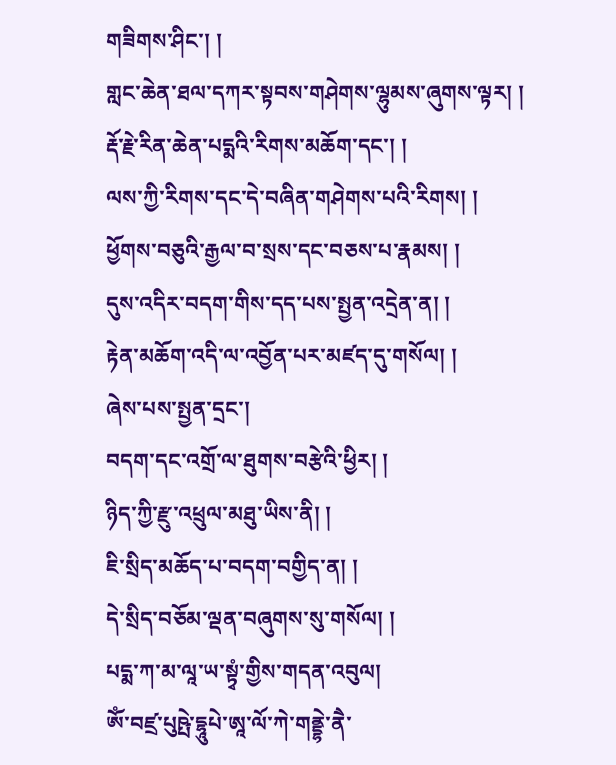གཟིགས་ཤིང་། །
གླང་ཆེན་ཐལ་དཀར་སྟབས་གཤེགས་ལྷུམས་ཞུགས་ལྟར། །
རྡོ་རྗེ་རིན་ཆེན་པདྨའི་རིགས་མཆོག་དང་། །
ལས་ཀྱི་རིགས་དང་དེ་བཞིན་གཤེགས་པའི་རིགས། །
ཕྱོགས་བཅུའི་རྒྱལ་བ་སྲས་དང་བཅས་པ་རྣམས། །
དུས་འདིར་བདག་གིས་དད་པས་སྤྱན་འདྲེན་ན། །
རྟེན་མཆོག་འདི་ལ་འབྱོན་པར་མཛད་དུ་གསོལ། །
ཞེས་པས་སྤྱན་དྲང་།
བདག་དང་འགྲོ་ལ་ཐུགས་བརྩེའི་ཕྱིར། །
ཉིད་ཀྱི་རྫུ་འཕྲུལ་མཐུ་ཡིས་ནི། །
ཇི་སྲིད་མཆོད་པ་བདག་བགྱིད་ན། །
དེ་སྲིད་བཅོམ་ལྡན་བཞུགས་སུ་གསོལ། །
པདྨ་ཀ་མ་ལཱ་ཡ་སྟྭཾ་གྱིས་གདན་འབུལ།
ཨོཾ་བཛྲ་པུཥྤེ་དྷཱུཔེ་ཨཱ་ལོ་ཀེ་གནྡྷེ་ནཻ་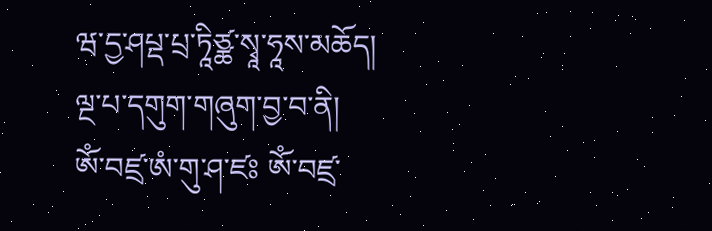ཝ་དྱ་ཤཔྡ་པྲ་ཏཱིཙྪ་སྭཱ་ཧཱས་མཆོད།
ལྔ་པ་དགུག་གཞུག་བྱ་བ་ནི།
ཨོཾ་བཛྲ་ཨཾ་གུ་ཤ་ཛཿ ཨོཾ་བཛྲ་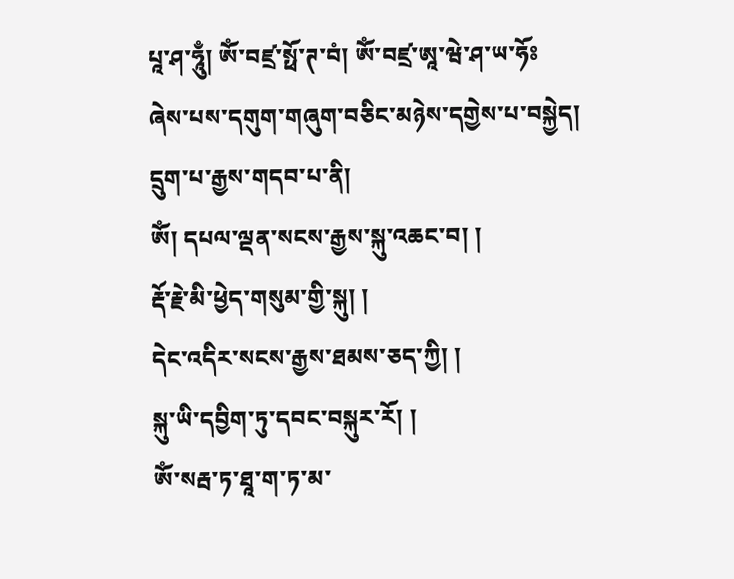པཱ་ཤ་ཧཱུྃ། ཨོཾ་བཛྲ་སྥོ་ཊ་བཾ། ཨོཾ་བཛྲ་ཨཱ་ཝེ་ཤ་ཡ་ཧོཿ
ཞེས་པས་དགུག་གཞུག་བཅིང་མཉེས་དགྱེས་པ་བསྐྱེད།
དྲུག་པ་རྒྱས་གདབ་པ་ནི།
ཨོཾ། དཔལ་ལྡན་སངས་རྒྱས་སྐུ་འཆང་བ། །
རྡོ་རྗེ་མི་ཕྱེད་གསུམ་གྱི་སྐུ། །
དེང་འདིར་སངས་རྒྱས་ཐམས་ཅད་ཀྱི། །
སྐུ་ཡི་དབྱིག་ཏུ་དབང་བསྐུར་རོ། །
ཨོཾ་སརྦ་ཏ་ཐཱ་ག་ཏ་མ་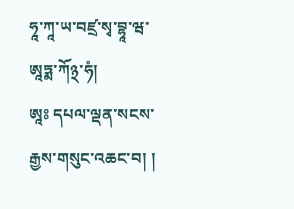ཧཱ་ཀཱ་ཡ་བཛྲ་སྭ་བྷཱ་ཝ་ཨཱཏྨ་ཀོ྅་ཧཾ།
ཨཱཿ དཔལ་ལྡན་སངས་རྒྱས་གསུང་འཆང་བ། །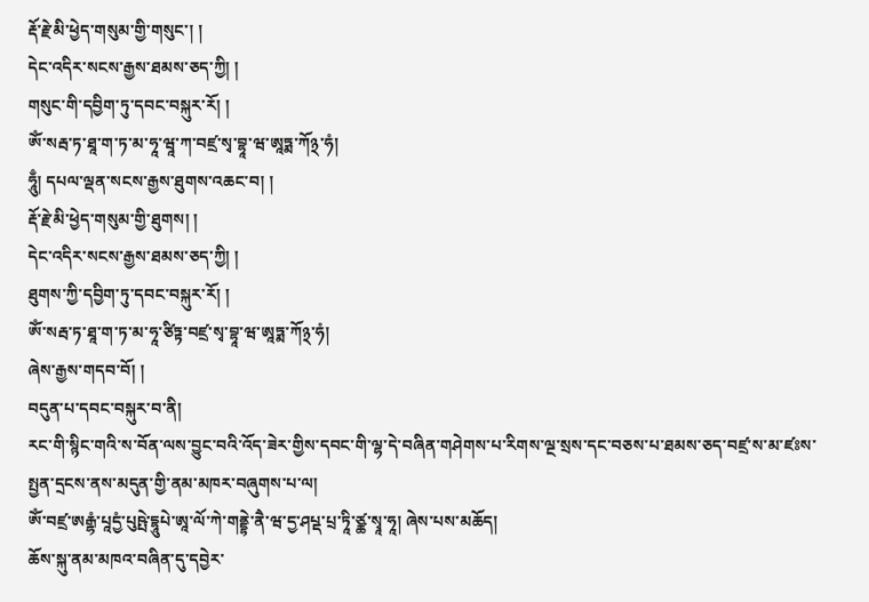རྡོ་རྗེ་མི་ཕྱེད་གསུམ་གྱི་གསུང་། །
དེང་འདིར་སངས་རྒྱས་ཐམས་ཅད་ཀྱི། །
གསུང་གི་དབྱིག་ཏུ་དབང་བསྐུར་རོ། །
ཨོཾ་སརྦ་ཏ་ཐཱ་ག་ཏ་མ་ཧཱ་ཝཱ་ཀ་བཛྲ་སྭ་བྷཱ་ཝ་ཨཱཏྨ་ཀོ྅་ཧཾ།
ཧཱུྃ། དཔལ་ལྡན་སངས་རྒྱས་ཐུགས་འཆང་བ། །
རྡོ་རྗེ་མི་ཕྱེད་གསུམ་གྱི་ཐུགས། །
དེང་འདིར་སངས་རྒྱས་ཐམས་ཅད་ཀྱི། །
ཐུགས་ཀྱི་དབྱིག་ཏུ་དབང་བསྐུར་རོ། །
ཨོཾ་སརྦ་ཏ་ཐཱ་ག་ཏ་མ་ཧཱ་ཙིཏྟ་བཛྲ་སྭ་བྷཱ་ཝ་ཨཱཏྨ་ཀོ྅་ཧཾ།
ཞེས་རྒྱས་གདབ་བོ། །
བདུན་པ་དབང་བསྐུར་བ་ནི།
རང་གི་སྙིང་གའི་ས་བོན་ལས་བྱུང་བའི་འོད་ཟེར་གྱིས་དབང་གི་ལྷ་དེ་བཞིན་གཤེགས་པ་རིགས་ལྔ་སྲས་དང་བཅས་པ་ཐམས་ཅད་བཛྲ་ས་མ་ཛཿས་སྤྱན་དྲངས་ནས་མདུན་གྱི་ནམ་མཁར་བཞུགས་པ་ལ།
ཨོཾ་བཛྲ་ཨརྒྷཾ་པཱདྱཾ་པུཥྤེ་དྷཱུཔེ་ཨཱ་ལོ་ཀེ་གནྡྷེ་ནཻ་ཝ་དྱ་ཤཔྡ་པྲ་ཏཱི་ཙྪ་སྭཱ་ཧཱ། ཞེས་པས་མཆོད།
ཆོས་སྐུ་ནམ་མཁའ་བཞིན་དུ་དབྱེར་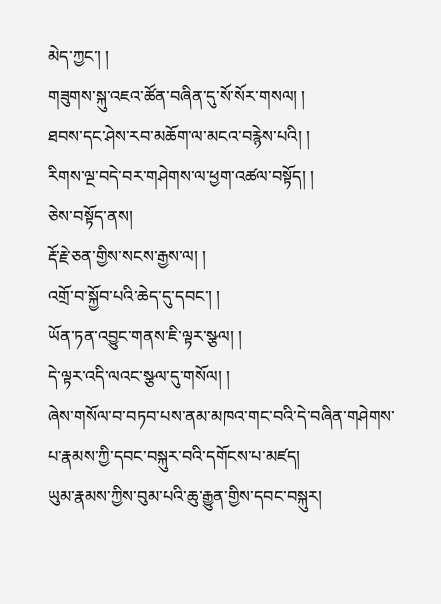མེད་ཀྱང་། །
གཟུགས་སྐུ་འཇའ་ཚོན་བཞིན་དུ་སོ་སོར་གསལ། །
ཐབས་དང་ཤེས་རབ་མཆོག་ལ་མངའ་བརྙེས་པའི། །
རིགས་ལྔ་བདེ་བར་གཤེགས་ལ་ཕྱག་འཚལ་བསྟོད། །
ཅེས་བསྟོད་ནས།
རྡོ་རྗེ་ཅན་གྱིས་སངས་རྒྱས་ལ། །
འགྲོ་བ་སྐྱོབ་པའི་ཆེད་དུ་དབང་། །
ཡོན་ཏན་འབྱུང་གནས་ཇི་ལྟར་སྩལ། །
དེ་ལྟར་འདི་ལའང་སྩལ་དུ་གསོལ། །
ཞེས་གསོལ་བ་བཏབ་པས་ནམ་མཁའ་གང་བའི་དེ་བཞིན་གཤེགས་པ་རྣམས་ཀྱི་དབང་བསྐུར་བའི་དགོངས་པ་མཛད།
ཡུམ་རྣམས་ཀྱིས་བུམ་པའི་ཆུ་རྒྱུན་གྱིས་དབང་བསྐུར།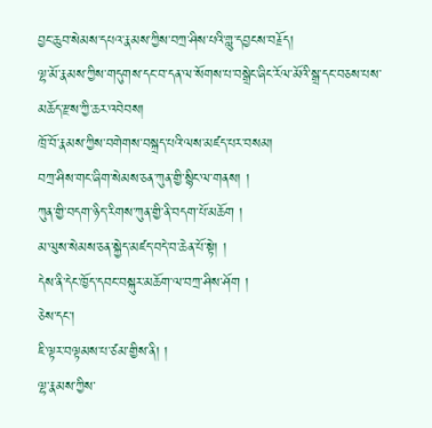བྱང་ཆུབ་སེམས་དཔའ་རྣམས་ཀྱིས་བཀྲ་ཤིས་པའི་གླུ་དབྱངས་བརྗོད།
ལྷ་མོ་རྣམས་ཀྱིས་གདུགས་དང་བ་དན་ལ་སོགས་པ་བསྒྲེང་ཞིང་རོལ་མོའི་སྒྲ་དང་བཅས་པས་མཆོད་རྫས་ཀྱི་ཆར་འབེབས།
ཁྲོ་བོ་རྣམས་ཀྱིས་བགེགས་བསྐྲད་པའི་ལས་མཛད་པར་བསམ།
བཀྲ་ཤིས་གང་ཞིག་སེམས་ཅན་ཀུན་གྱི་སྙིང་ལ་གནས། །
ཀུན་གྱི་བདག་ཉིད་རིགས་ཀུན་གྱི་ནི་བདག་པོ་མཆོག །
མ་ལུས་སེམས་ཅན་སྐྱེད་མཛད་བདེ་བ་ཆེན་པོ་སྟེ། །
དེས་ནི་དེང་ཁྱོད་དབང་བསྐུར་མཆོག་ལ་བཀྲ་ཤིས་ཤོག །
ཅེས་དང་།
ཇི་ལྟར་བལྟམས་པ་ཙམ་གྱིས་ནི། །
ལྷ་རྣམས་ཀྱིས་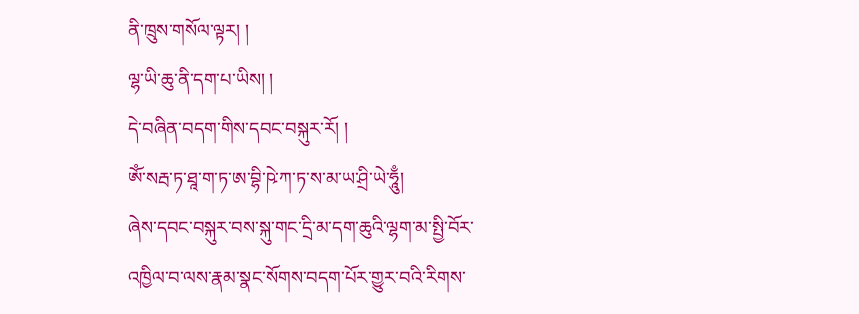ནི་ཁྲུས་གསོལ་ལྟར། །
ལྷ་ཡི་ཆུ་ནི་དག་པ་ཡིས། །
དེ་བཞིན་བདག་གིས་དབང་བསྐུར་རོ། །
ཨོཾ་སརྦ་ཏ་ཐཱ་ག་ཏ་ཨ་བྷི་ཥེ་ཀ་ཏ་ས་མ་ཡ་ཤྲི་ཡེ་ཧཱུྃ།
ཞེས་དབང་བསྐུར་བས་སྐུ་གང་དྲི་མ་དག་ཆུའི་ལྷག་མ་སྤྱི་བོར་འཁྱིལ་བ་ལས་རྣམ་སྣང་སོགས་བདག་པོར་གྱུར་བའི་རིགས་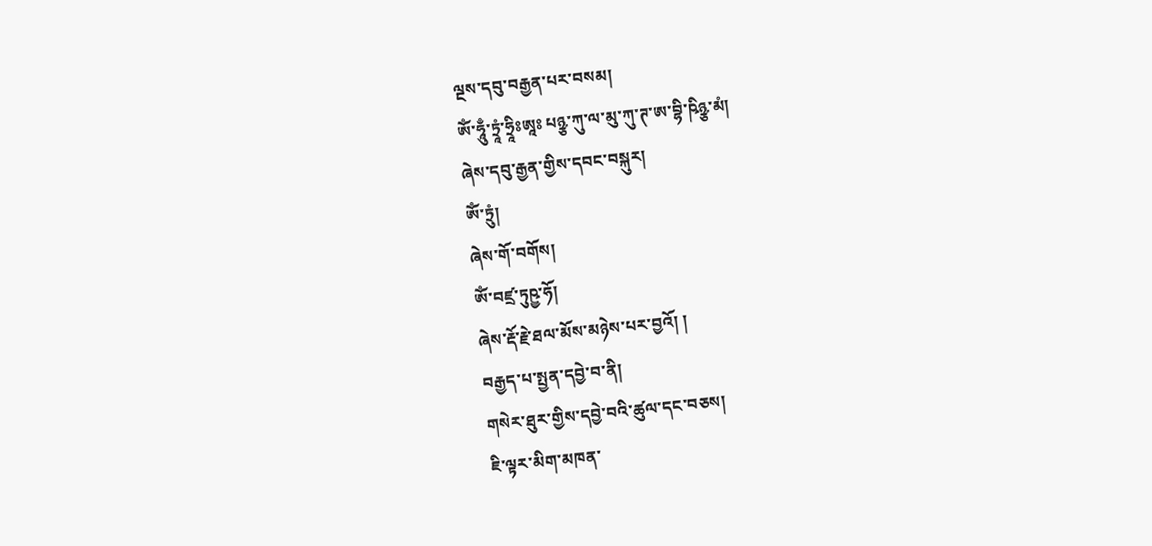ལྔས་དབུ་བརྒྱན་པར་བསམ།
ཨོཾ་ཧཱུྃ་ཏྲཱཾ་ཧྲཱིཿཨཱཿ པཉྩ་ཀུ་ལ་མུ་ཀུ་ཊ་ཨ་བྷི་ཥིཉྩ་མཾ།
ཞེས་དབུ་རྒྱན་གྱིས་དབང་བསྐུར།
ཨོཾ་ཏྲུཾ།
ཞེས་གོ་བགོས།
ཨོཾ་བཛྲ་ཏུཥྱ་ཧོ།
ཞེས་རྡོ་རྗེ་ཐལ་མོས་མཉེས་པར་བྱའོ། །
བརྒྱད་པ་སྤྱན་དབྱེ་བ་ནི།
གསེར་ཐུར་གྱིས་དབྱེ་བའི་ཚུལ་དང་བཅས།
ཇི་ལྟར་མིག་མཁན་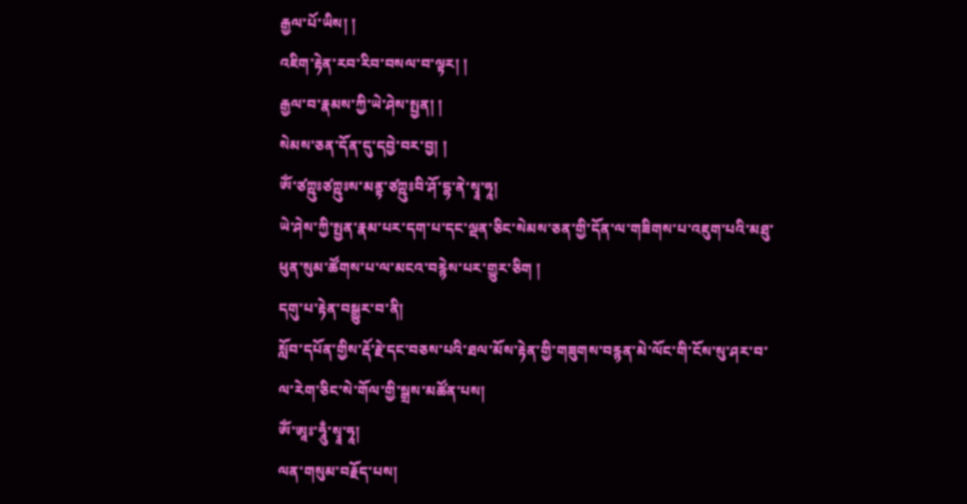རྒྱལ་པོ་ཡིས། །
འཇིག་རྟེན་རབ་རིབ་བསལ་བ་ལྟར། །
རྒྱལ་བ་རྣམས་ཀྱི་ཡེ་ཤེས་སྤྱན། །
སེམས་ཅན་དོན་དུ་དབྱེ་བར་བྱ། །
ཨོཾ་ཙཀྵུཿཙཀྵུཿས་མནྟ་ཙཀྵུཿབི་ཤོ་དྷ་ནེ་སྭཱ་ཧཱ།
ཡེ་ཤེས་ཀྱི་སྤྱན་རྣམ་པར་དག་པ་དང་ལྡན་ཅིང་སེམས་ཅན་གྱི་དོན་ལ་གཟིགས་པ་འཇུག་པའི་མཐུ་ཕུན་སུམ་ཚོགས་པ་ལ་མངའ་བརྙེས་པར་གྱུར་ཅིག །
དགུ་པ་རྟེན་བསྒྱུར་བ་ནི།
སློབ་དཔོན་གྱིས་རྡོ་རྗེ་དང་བཅས་པའི་ཐལ་མོས་རྟེན་གྱི་གཟུགས་བརྙན་མེ་ལོང་གི་ངོས་སུ་ཤར་བ་ལ་རེག་ཅིང་སེ་གོལ་གྱི་སྒྲས་མཚོན་པས།
ཨོཾ་ཨཱཿ་ཧཱུྃ་སྭཱ་ཧཱ།
ལན་གསུམ་བརྗོད་པས།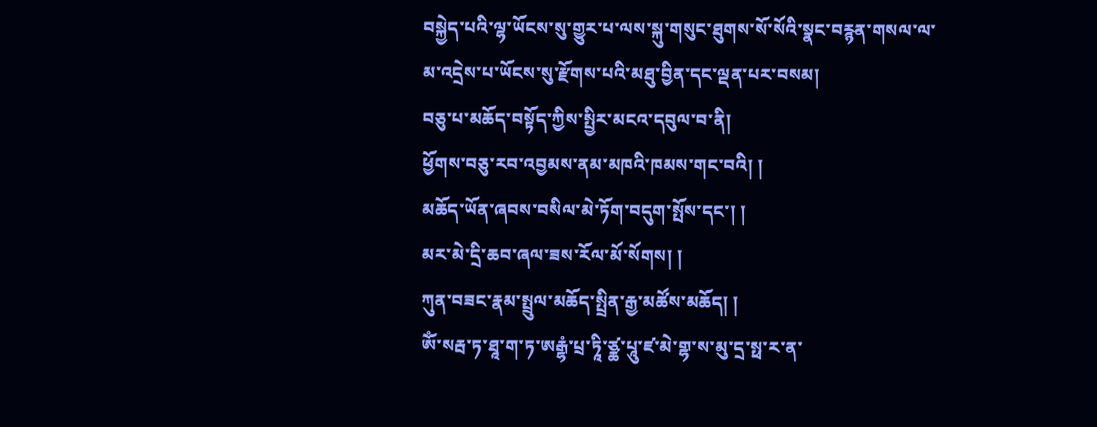བསྐྱེད་པའི་ལྷ་ཡོངས་སུ་གྱུར་པ་ལས་སྐུ་གསུང་ཐུགས་སོ་སོའི་སྣང་བརྙན་གསལ་ལ་མ་འདྲེས་པ་ཡོངས་སུ་རྫོགས་པའི་མཐུ་བྱིན་དང་ལྡན་པར་བསམ།
བཅུ་པ་མཆོད་བསྟོད་ཀྱིས་སྤྱིར་མངའ་དབུལ་བ་ནི།
ཕྱོགས་བཅུ་རབ་འབྱམས་ནམ་མཁའི་ཁམས་གང་བའི། །
མཆོད་ཡོན་ཞབས་བསིལ་མེ་ཏོག་བདུག་སྤོས་དང་། །
མར་མེ་དྲི་ཆབ་ཞལ་ཟས་རོལ་མོ་སོགས། །
ཀུན་བཟང་རྣམ་སྤྲུལ་མཆོད་སྤྲིན་རྒྱ་མཚོས་མཆོད། །
ཨོཾ་སརྦ་ཏ་ཐཱ་ག་ཏ་ཨརྒྷཾ་པྲ་ཏཱི་ཙྪ་པཱུ་ཛ་མེ་གྷ་ས་མུ་དྲ་སྥ་ར་ན་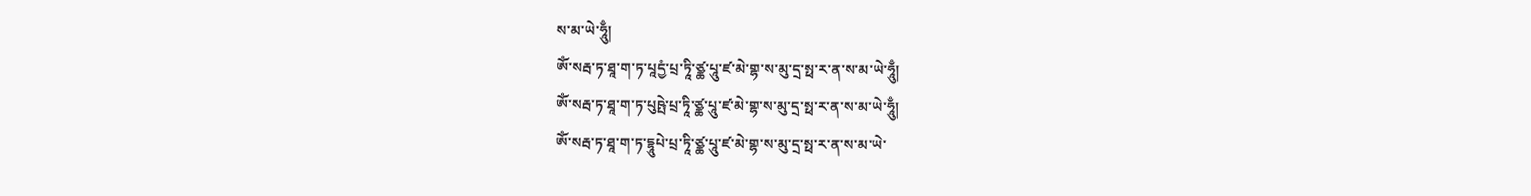ས་མ་ཡེ་ཧཱུྃ།
ཨོཾ་སརྦ་ཏ་ཐཱ་ག་ཏ་པཱདྱཾ་པྲ་ཏཱི་ཙྪ་པཱུ་ཛ་མེ་གྷ་ས་མུ་དྲ་སྥ་ར་ན་ས་མ་ཡེ་ཧཱུྃ།
ཨོཾ་སརྦ་ཏ་ཐཱ་ག་ཏ་པུཥྤེ་པྲ་ཏཱི་ཙྪ་པཱུ་ཛ་མེ་གྷ་ས་མུ་དྲ་སྥ་ར་ན་ས་མ་ཡེ་ཧཱུྃ།
ཨོཾ་སརྦ་ཏ་ཐཱ་ག་ཏ་དྷཱུཔེ་པྲ་ཏཱི་ཙྪ་པཱུ་ཛ་མེ་གྷ་ས་མུ་དྲ་སྥ་ར་ན་ས་མ་ཡེ་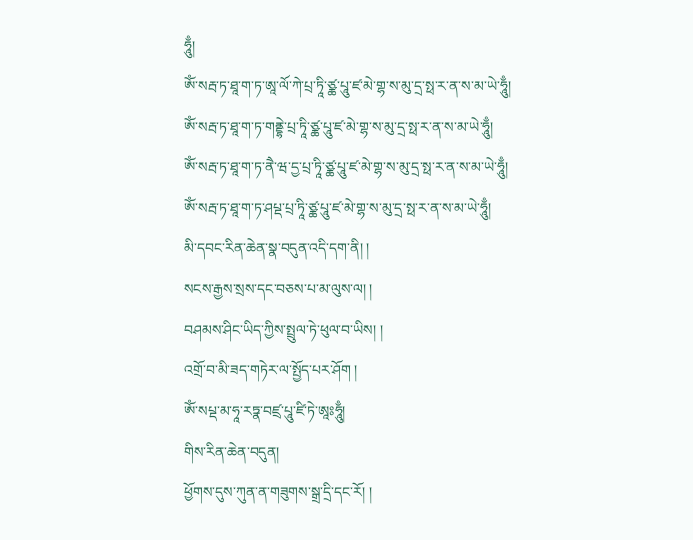ཧཱུྃ།
ཨོཾ་སརྦ་ཏ་ཐཱ་ག་ཏ་ཨཱ་ལོ་ཀེ་པྲ་ཏཱི་ཙྪ་པཱུ་ཛ་མེ་གྷ་ས་མུ་དྲ་སྥ་ར་ན་ས་མ་ཡེ་ཧཱུྃ།
ཨོཾ་སརྦ་ཏ་ཐཱ་ག་ཏ་གནྡྷེ་པྲ་ཏཱི་ཙྪ་པཱུ་ཛ་མེ་གྷ་ས་མུ་དྲ་སྥ་ར་ན་ས་མ་ཡེ་ཧཱུྃ།
ཨོཾ་སརྦ་ཏ་ཐཱ་ག་ཏ་ནཻ་ཝ་དྱ་པྲ་ཏཱི་ཙྪ་པཱུ་ཛ་མེ་གྷ་ས་མུ་དྲ་སྥ་ར་ན་ས་མ་ཡེ་ཧཱུྃ།
ཨོཾ་སརྦ་ཏ་ཐཱ་ག་ཏ་ཤཔྡ་པྲ་ཏཱི་ཙྪ་པཱུ་ཛ་མེ་གྷ་ས་མུ་དྲ་སྥ་ར་ན་ས་མ་ཡེ་ཧཱུྃ།
མི་དབང་རིན་ཆེན་སྣ་བདུན་འདི་དག་ནི། །
སངས་རྒྱས་སྲས་དང་བཅས་པ་མ་ལུས་ལ། །
བཤམས་ཤིང་ཡིད་ཀྱིས་སྤྲུལ་ཏེ་ཕུལ་བ་ཡིས། །
འགྲོ་བ་མི་ཟད་གཏེར་ལ་སྤྱོད་པར་ཤོག །
ཨོཾ་སཔྡ་མ་ཧཱ་རཏྣ་བཛྲ་པཱུ་ཛི་ཏེ་ཨཱཿཧཱུྃ།
གིས་རིན་ཆེན་བདུན།
ཕྱོགས་དུས་ཀུན་ན་གཟུགས་སྒྲ་དྲི་དང་རོ། །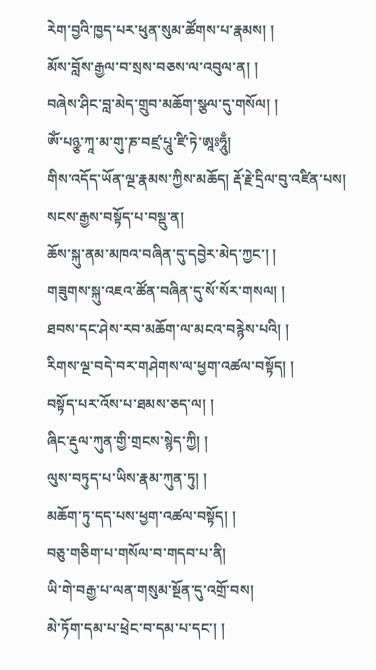རེག་བྱའི་ཁྱད་པར་ཕུན་སུམ་ཚོགས་པ་རྣམས། །
མོས་བློས་རྒྱལ་བ་སྲས་བཅས་ལ་འབུལ་ན། །
བཞེས་ཤིང་བླ་མེད་གྲུབ་མཆོག་སྩལ་དུ་གསོལ། །
ཨོཾ་པཉྩ་ཀཱ་མ་གུ་ཎ་བཛྲ་པཱུ་ཛི་ཏེ་ཨཱཿཧཱུྃ།
གིས་འདོད་ཡོན་ལྔ་རྣམས་ཀྱིས་མཆོད། རྡོ་རྗེ་དྲིལ་བུ་འཛིན་པས། སངས་རྒྱས་བསྟོད་པ་བསྡུ་ན།
ཆོས་སྐུ་ནམ་མཁའ་བཞིན་དུ་དབྱེར་མེད་ཀྱང་། །
གཟུགས་སྐུ་འཇའ་ཚོན་བཞིན་དུ་སོ་སོར་གསལ། །
ཐབས་དང་ཤེས་རབ་མཆོག་ལ་མངའ་བརྙེས་པའི། །
རིགས་ལྔ་བདེ་བར་གཤེགས་ལ་ཕྱག་འཚལ་བསྟོད། །
བསྟོད་པར་འོས་པ་ཐམས་ཅད་ལ། །
ཞིང་རྡུལ་ཀུན་གྱི་གྲངས་སྙེད་ཀྱི། །
ལུས་བཏུད་པ་ཡིས་རྣམ་ཀུན་ཏུ། །
མཆོག་ཏུ་དད་པས་ཕྱག་འཚལ་བསྟོད། །
བཅུ་གཅིག་པ་གསོལ་བ་གདབ་པ་ནི།
ཡི་གེ་བརྒྱ་པ་ལན་གསུམ་སྔོན་དུ་འགྲོ་བས།
མེ་ཏོག་དམ་པ་ཕྲེང་བ་དམ་པ་དང་། །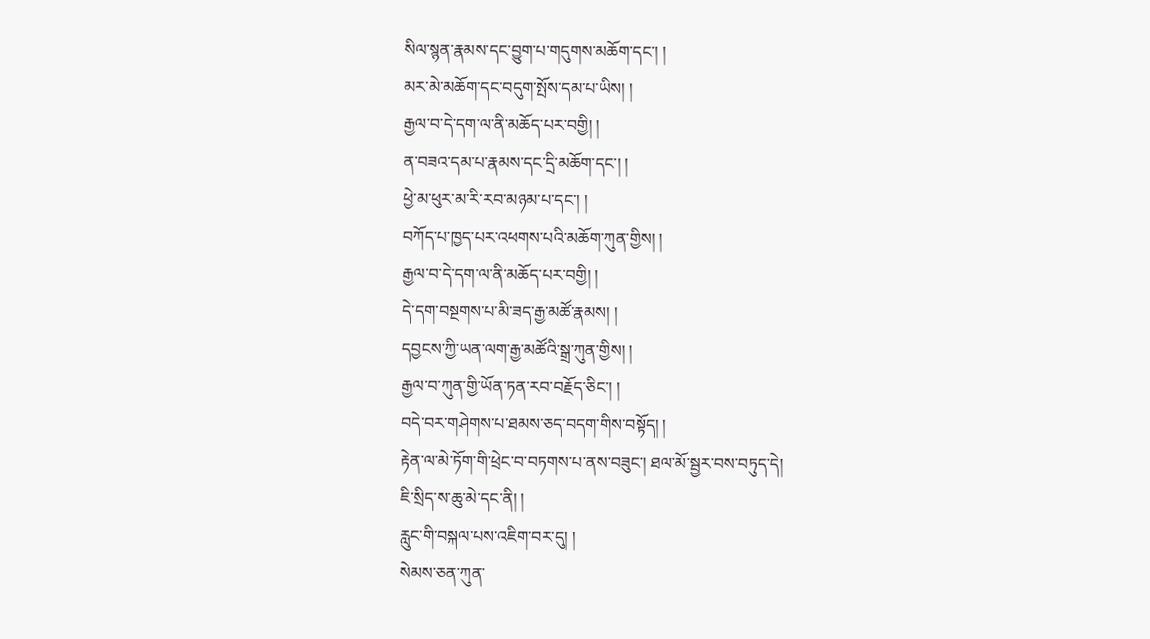སིལ་སྙན་རྣམས་དང་བྱུག་པ་གདུགས་མཆོག་དང་། །
མར་མེ་མཆོག་དང་བདུག་སྤོས་དམ་པ་ཡིས། །
རྒྱལ་བ་དེ་དག་ལ་ནི་མཆོད་པར་བགྱི། །
ན་བཟའ་དམ་པ་རྣམས་དང་དྲི་མཆོག་དང་། །
ཕྱེ་མ་ཕུར་མ་རི་རབ་མཉམ་པ་དང་། །
བཀོད་པ་ཁྱད་པར་འཕགས་པའི་མཆོག་ཀུན་གྱིས། །
རྒྱལ་བ་དེ་དག་ལ་ནི་མཆོད་པར་བགྱི། །
དེ་དག་བསྔགས་པ་མི་ཟད་རྒྱ་མཚོ་རྣམས། །
དབྱངས་ཀྱི་ཡན་ལག་རྒྱ་མཚོའི་སྒྲ་ཀུན་གྱིས། །
རྒྱལ་བ་ཀུན་གྱི་ཡོན་ཏན་རབ་བརྗོད་ཅིང་། །
བདེ་བར་གཤེགས་པ་ཐམས་ཅད་བདག་གིས་བསྟོད། །
རྟེན་ལ་མེ་ཏོག་གི་ཕྲེང་བ་བཏགས་པ་ནས་བཟུང་། ཐལ་མོ་སྦྱར་བས་བཏུད་དེ།
ཇི་སྲིད་ས་ཆུ་མེ་དང་ནི། །
རླུང་གི་བསྐལ་པས་འཇིག་བར་དུ། །
སེམས་ཅན་ཀུན་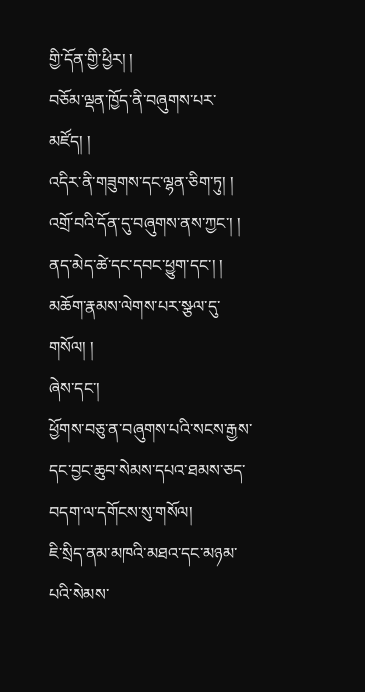གྱི་དོན་གྱི་ཕྱིར། །
བཅོམ་ལྡན་ཁྱོད་ནི་བཞུགས་པར་མཛོད། །
འདིར་ནི་གཟུགས་དང་ལྷན་ཅིག་ཏུ། །
འགྲོ་བའི་དོན་དུ་བཞུགས་ནས་ཀྱང་། །
ནད་མེད་ཚེ་དང་དབང་ཕྱུག་དང་། །
མཆོག་རྣམས་ལེགས་པར་སྩལ་དུ་གསོལ། །
ཞེས་དང་།
ཕྱོགས་བཅུ་ན་བཞུགས་པའི་སངས་རྒྱས་དང་བྱང་ཆུབ་སེམས་དཔའ་ཐམས་ཅད་བདག་ལ་དགོངས་སུ་གསོལ།
ཇི་སྲིད་ནམ་མཁའི་མཐའ་དང་མཉམ་པའི་སེམས་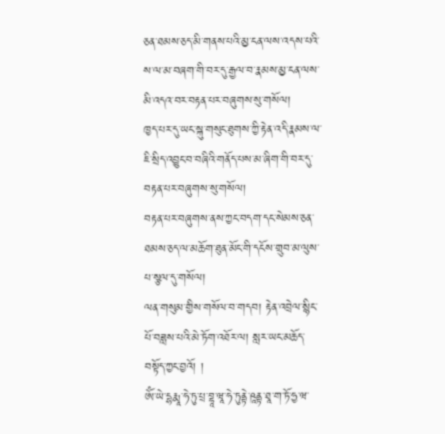ཅན་ཐམས་ཅད་མི་གནས་པའི་མྱ་ངན་ལས་འདས་པའི་ས་ལ་མ་བཞག་གི་བར་དུ་རྒྱལ་བ་རྣམས་མྱ་ངན་ལས་མི་འདའ་བར་བརྟན་པར་བཞུགས་སུ་གསོལ།
ཁྱད་པར་དུ་ཡང་སྐུ་གསུང་ཐུགས་ཀྱི་རྟེན་འདི་རྣམས་ལ་ཇི་སྲིད་འབྱུང་བ་བཞིའི་གནོད་པས་མ་ཞིག་གི་བར་དུ་བརྟན་པར་བཞུགས་སུ་གསོལ།
བརྟན་པར་བཞུགས་ནས་ཀྱང་བདག་དང་སེམས་ཅན་ཐམས་ཅད་ལ་མཆོག་ཐུན་མོང་གི་དངོས་གྲུབ་མ་ལུས་པ་སྩལ་དུ་གསོལ།
ལན་གསུམ་གྱིས་གསོལ་བ་གདབ། རྟེན་འབྲེལ་སྙིང་པོ་བཟླས་པའི་མེ་ཏོག་འཐོར་ལ། སླར་ཡང་མཆོད་བསྟོད་ཀྱང་བྱའོ། །
ཨོཾ་ཡེ་དྷརྨཱ་ཧེ་ཏུ་པྲ་བྷཱ་ཝཱ་ཧེ་ཏུནྟེ་ཥཱནྟ་ཐཱ་ག་ཏོ་ཧྱ་ཝ་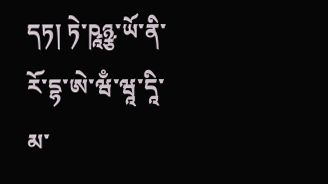དཏ། ཏེ་ཥཱཉྩ་ཡོ་ནི་རོ་དྷ་ཨེ་ཝྃ་ཝཱ་དཱི་མ་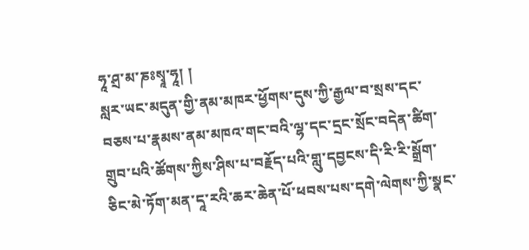ཧཱ་ཤྲ་མ་ཎཿསྭཱ་ཧཱ། །
སླར་ཡང་མདུན་གྱི་ནམ་མཁར་ཕྱོགས་དུས་ཀྱི་རྒྱལ་བ་སྲས་དང་བཅས་པ་རྣམས་ནམ་མཁའ་གང་བའི་ལྷ་དང་དྲང་སྲོང་བདེན་ཚིག་གྲུབ་པའི་ཚོགས་ཀྱིས་ཤིས་པ་བརྗོད་པའི་གླུ་དབྱངས་དི་རི་རི་སྒྲོག་ཅིང་མེ་ཏོག་མན་དཱ་རའི་ཆར་ཆེན་པོ་ཕབས་པས་དགེ་ལེགས་ཀྱི་སྣང་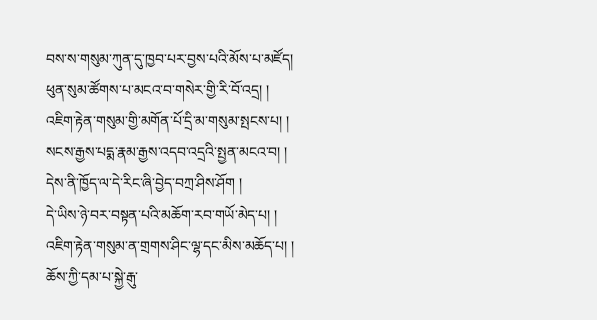བས་ས་གསུམ་ཀུན་དུ་ཁྱབ་པར་བྱས་པའི་མོས་པ་མཛོད།
ཕུན་སུམ་ཚོགས་པ་མངའ་བ་གསེར་གྱི་རི་བོ་འདྲ། །
འཇིག་རྟེན་གསུམ་གྱི་མགོན་པོ་དྲི་མ་གསུམ་སྤངས་པ། །
སངས་རྒྱས་པདྨ་རྣམ་རྒྱས་འདབ་འདྲའི་སྤྱན་མངའ་བ། །
དེས་ནི་ཁྱོད་ལ་དེ་རིང་ཞི་བྱེད་བཀྲ་ཤིས་ཤོག །
དེ་ཡིས་ཉེ་བར་བསྟན་པའི་མཆོག་རབ་གཡོ་མེད་པ། །
འཇིག་རྟེན་གསུམ་ན་གྲགས་ཤིང་ལྷ་དང་མིས་མཆོད་པ། །
ཆོས་ཀྱི་དམ་པ་སྐྱེ་རྒུ་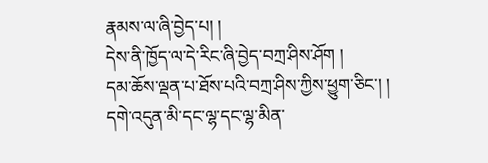རྣམས་ལ་ཞི་བྱེད་པ། །
དེས་ནི་ཁྱོད་ལ་དེ་རིང་ཞི་བྱེད་བཀྲ་ཤིས་ཤོག །
དམ་ཆོས་ལྡན་པ་ཐོས་པའི་བཀྲ་ཤིས་ཀྱིས་ཕྱུག་ཅིང་། །
དགེ་འདུན་མི་དང་ལྷ་དང་ལྷ་མིན་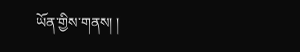ཡོན་གྱིས་གནས། །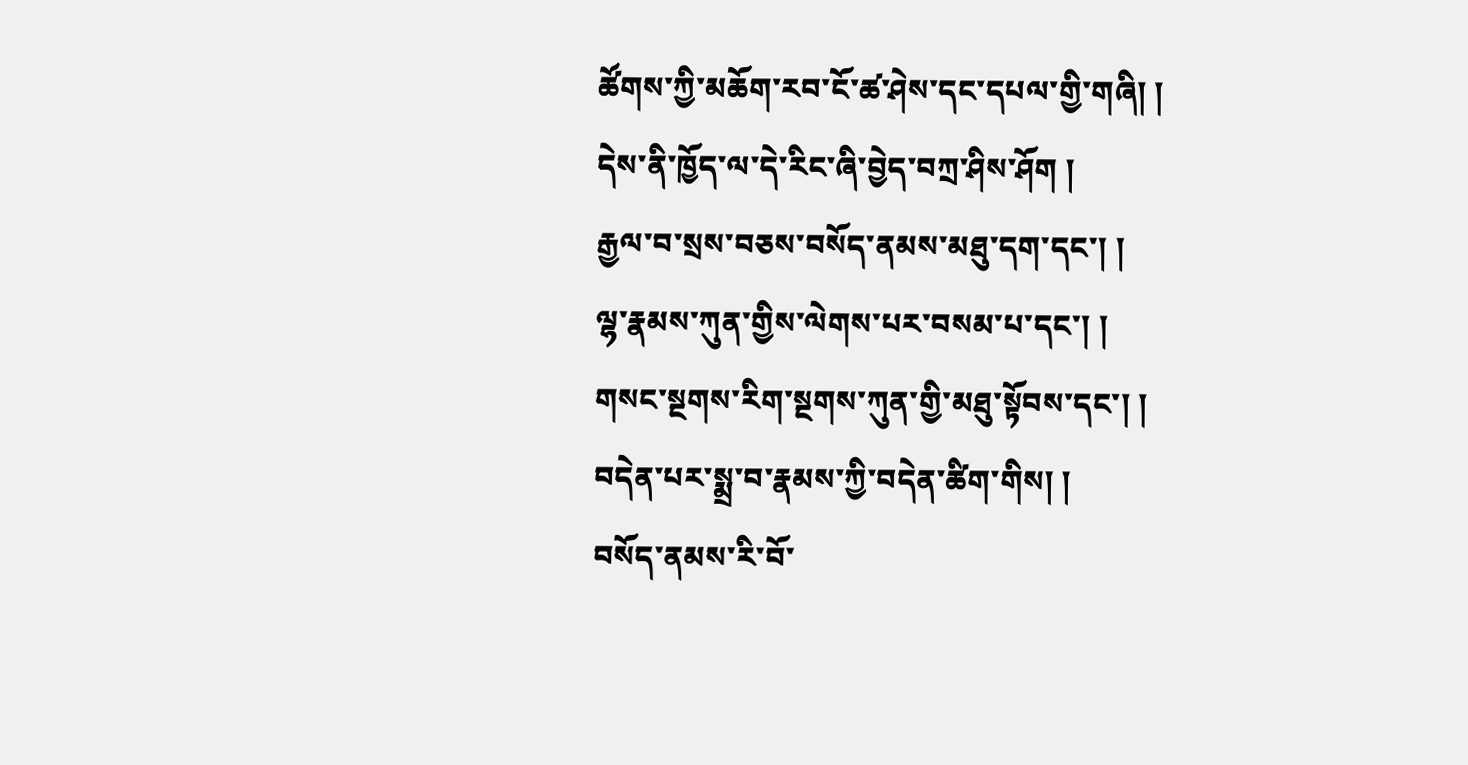ཚོགས་ཀྱི་མཆོག་རབ་ངོ་ཚ་ཤེས་དང་དཔལ་གྱི་གཞི། །
དེས་ནི་ཁྱོད་ལ་དེ་རིང་ཞི་བྱེད་བཀྲ་ཤིས་ཤོག །
རྒྱལ་བ་སྲས་བཅས་བསོད་ནམས་མཐུ་དག་དང་། །
ལྷ་རྣམས་ཀུན་གྱིས་ལེགས་པར་བསམ་པ་དང་། །
གསང་སྔགས་རིག་སྔགས་ཀུན་གྱི་མཐུ་སྟོབས་དང་། །
བདེན་པར་སྨྲ་བ་རྣམས་ཀྱི་བདེན་ཚིག་གིས། །
བསོད་ནམས་རི་བོ་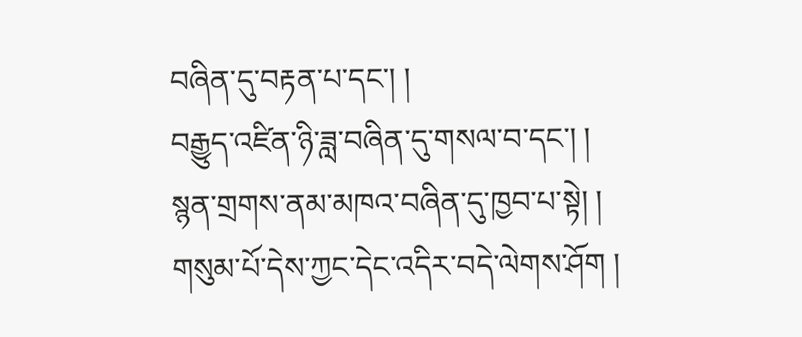བཞིན་དུ་བརྟན་པ་དང་། །
བརྒྱུད་འཛིན་ཉི་ཟླ་བཞིན་དུ་གསལ་བ་དང་། །
སྙན་གྲགས་ནམ་མཁའ་བཞིན་དུ་ཁྱབ་པ་སྟེ། །
གསུམ་པོ་དེས་ཀྱང་དེང་འདིར་བདེ་ལེགས་ཤོག །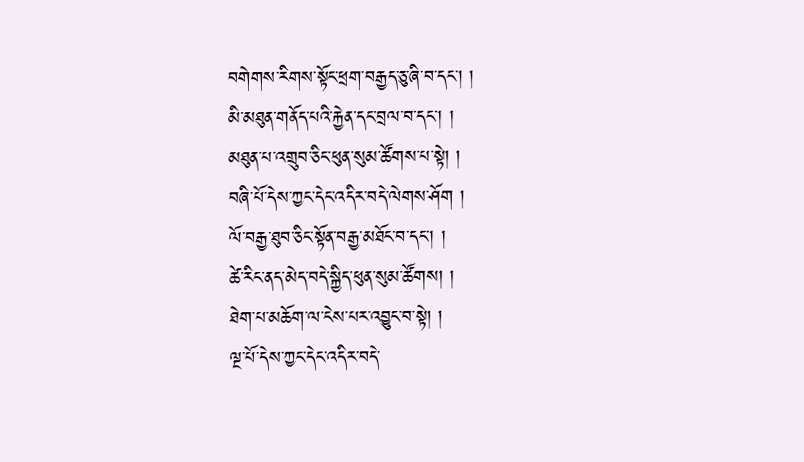བགེགས་རིགས་སྟོང་ཕྲག་བརྒྱད་ཅུ་ཞི་བ་དང་། །
མི་མཐུན་གནོད་པའི་རྐྱེན་དང་བྲལ་བ་དང་། །
མཐུན་པ་འགྲུབ་ཅིང་ཕུན་སུམ་ཚོགས་པ་སྟེ། །
བཞི་པོ་དེས་ཀྱང་དེང་འདིར་བདེ་ལེགས་ཤོག །
ལོ་བརྒྱ་ཐུབ་ཅིང་སྟོན་བརྒྱ་མཐོང་བ་དང་། །
ཚེ་རིང་ནད་མེད་བདེ་སྐྱིད་ཕུན་སུམ་ཚོགས། །
ཐེག་པ་མཆོག་ལ་ངེས་པར་འབྱུང་བ་སྟེ། །
ལྔ་པོ་དེས་ཀྱང་དེང་འདིར་བདེ་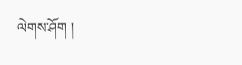ལེགས་ཤོག །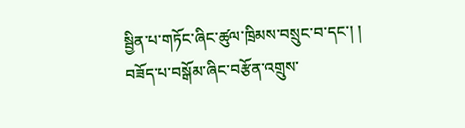སྦྱིན་པ་གཏོང་ཞིང་ཚུལ་ཁྲིམས་བསྲུང་བ་དང་། །
བཟོད་པ་བསྒོམ་ཞིང་བརྩོན་འགྲུས་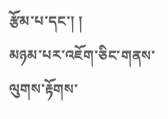རྩོམ་པ་དང་། །
མཉམ་པར་འཇོག་ཅིང་གནས་ལུགས་རྟོགས་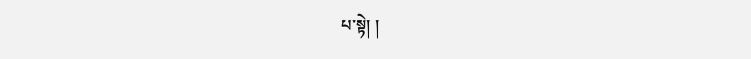པ་སྟེ། །